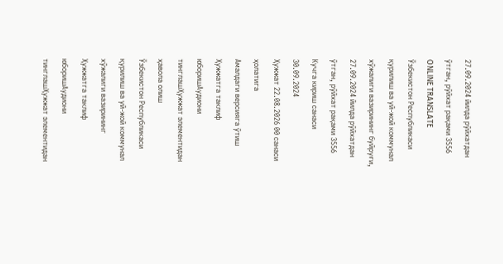27.09.2024 йилда рўйхатдан ўтган, рўйхат рақами 3556
ONLINE TRANSLATE
Ўзбекистон Республикаси қурилиш ва уй-жой коммунал хўжалиги вазирининг буйруғи, 27.09.2024 йилда рўйхатдан ўтган, рўйхат рақами 3556
Кучга кириш санаси
30.09.2024
Ҳужжат 22.08.2026 00 санаси ҳолатига
Амалдаги версияга ўтиш
Ҳужжатга таклиф юборишАудиони тинглашҲужжат элементидан ҳавола олиш
Ўзбекистон Республикаси қурилиш ва уй-жой коммунал хўжалиги вазирининг
Ҳужжатга таклиф юборишАудиони тинглашҲужжат элементидан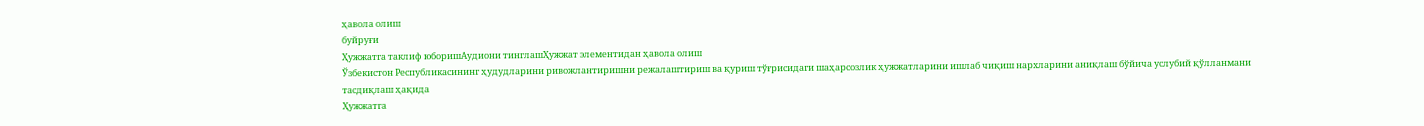ҳавола олиш
буйруғи
Ҳужжатга таклиф юборишАудиони тинглашҲужжат элементидан ҳавола олиш
Ўзбекистон Республикасининг ҳудудларини ривожлантиришни режалаштириш ва қуриш тўғрисидаги шаҳарсозлик ҳужжатларини ишлаб чиқиш нархларини аниқлаш бўйича услубий қўлланмани тасдиқлаш ҳақида
Ҳужжатга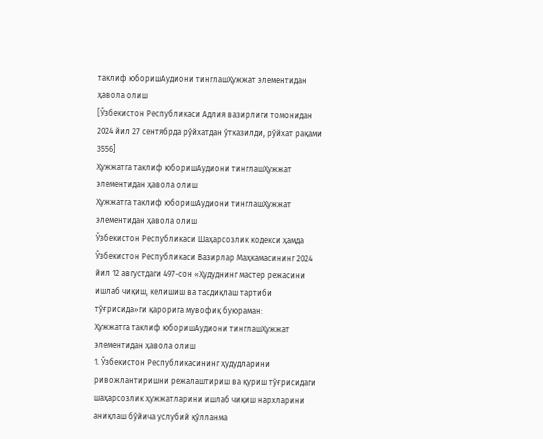таклиф юборишАудиони тинглашҲужжат элементидан ҳавола олиш
[Ўзбекистон Республикаси Адлия вазирлиги томонидан 2024 йил 27 сентябрда рўйхатдан ўтказилди, рўйхат рақами 3556]
Ҳужжатга таклиф юборишАудиони тинглашҲужжат элементидан ҳавола олиш
Ҳужжатга таклиф юборишАудиони тинглашҲужжат элементидан ҳавола олиш
Ўзбекистон Республикаси Шаҳарсозлик кодекси ҳамда Ўзбекистон Республикаси Вазирлар Маҳкамасининг 2024 йил 12 августдаги 497-сон «Ҳудуднинг мастер режасини ишлаб чиқиш, келишиш ва тасдиқлаш тартиби тўғрисида»ги қарорига мувофиқ буюраман:
Ҳужжатга таклиф юборишАудиони тинглашҲужжат элементидан ҳавола олиш
1. Ўзбекистон Республикасининг ҳудудларини ривожлантиришни режалаштириш ва қуриш тўғрисидаги шаҳарсозлик ҳужжатларини ишлаб чиқиш нархларини аниқлаш бўйича услубий қўлланма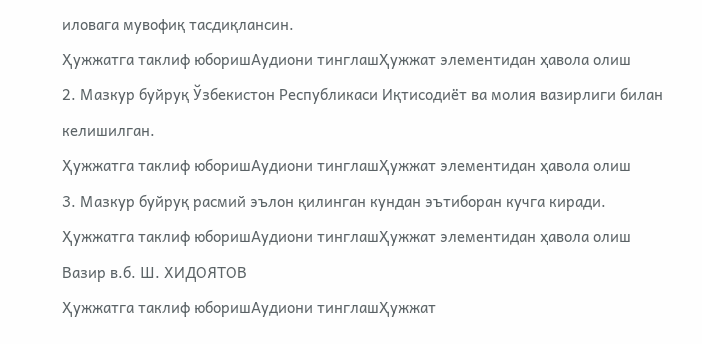иловага мувофиқ тасдиқлансин.
Ҳужжатга таклиф юборишАудиони тинглашҲужжат элементидан ҳавола олиш
2. Мазкур буйруқ Ўзбекистон Республикаси Иқтисодиёт ва молия вазирлиги билан келишилган.
Ҳужжатга таклиф юборишАудиони тинглашҲужжат элементидан ҳавола олиш
3. Мазкур буйруқ расмий эълон қилинган кундан эътиборан кучга киради.
Ҳужжатга таклиф юборишАудиони тинглашҲужжат элементидан ҳавола олиш
Вазир в.б. Ш. ХИДОЯТОВ
Ҳужжатга таклиф юборишАудиони тинглашҲужжат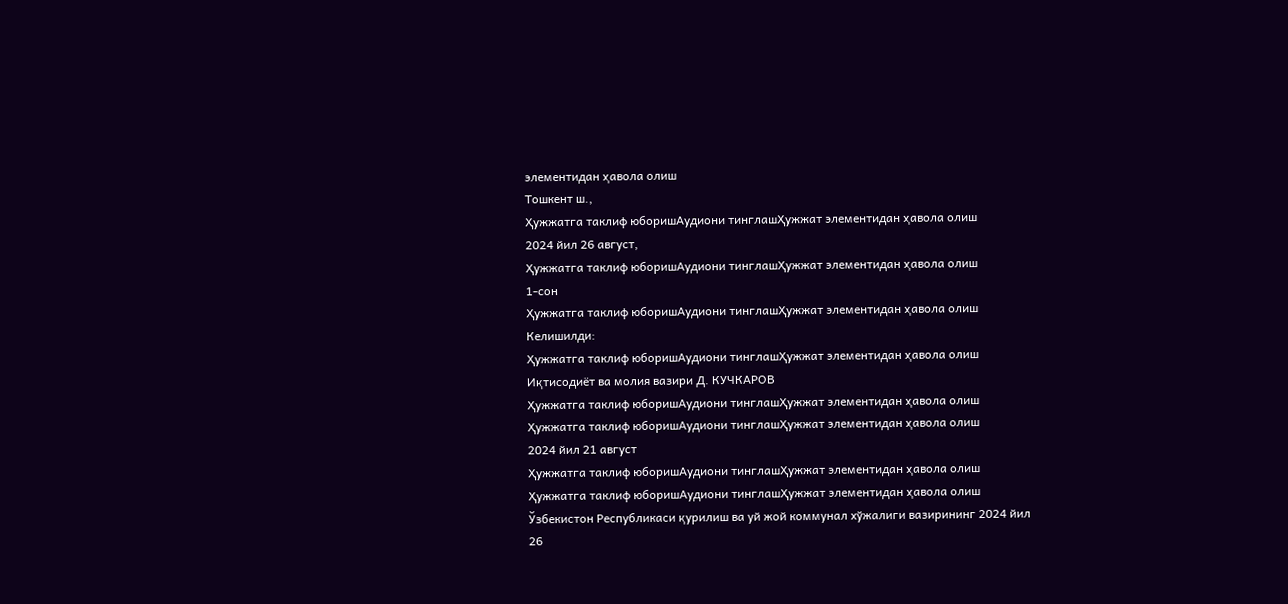элементидан ҳавола олиш
Тошкент ш.,
Ҳужжатга таклиф юборишАудиони тинглашҲужжат элементидан ҳавола олиш
2024 йил 26 август,
Ҳужжатга таклиф юборишАудиони тинглашҲужжат элементидан ҳавола олиш
1-сон
Ҳужжатга таклиф юборишАудиони тинглашҲужжат элементидан ҳавола олиш
Келишилди:
Ҳужжатга таклиф юборишАудиони тинглашҲужжат элементидан ҳавола олиш
Иқтисодиёт ва молия вазири Д. КУЧКАРОВ
Ҳужжатга таклиф юборишАудиони тинглашҲужжат элементидан ҳавола олиш
Ҳужжатга таклиф юборишАудиони тинглашҲужжат элементидан ҳавола олиш
2024 йил 21 август
Ҳужжатга таклиф юборишАудиони тинглашҲужжат элементидан ҳавола олиш
Ҳужжатга таклиф юборишАудиони тинглашҲужжат элементидан ҳавола олиш
Ўзбекистон Республикаси қурилиш ва уй жой коммунал хўжалиги вазирининг 2024 йил 26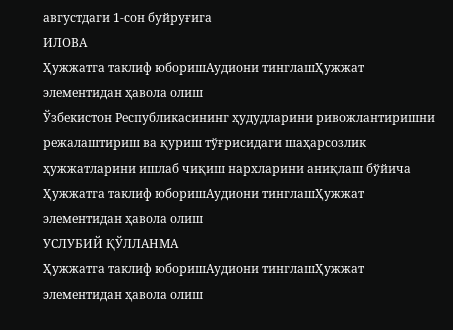августдаги 1-сон буйруғига
ИЛОВА
Ҳужжатга таклиф юборишАудиони тинглашҲужжат элементидан ҳавола олиш
Ўзбекистон Республикасининг ҳудудларини ривожлантиришни режалаштириш ва қуриш тўғрисидаги шаҳарсозлик ҳужжатларини ишлаб чиқиш нархларини аниқлаш бўйича
Ҳужжатга таклиф юборишАудиони тинглашҲужжат элементидан ҳавола олиш
УСЛУБИЙ ҚЎЛЛАНМА
Ҳужжатга таклиф юборишАудиони тинглашҲужжат элементидан ҳавола олиш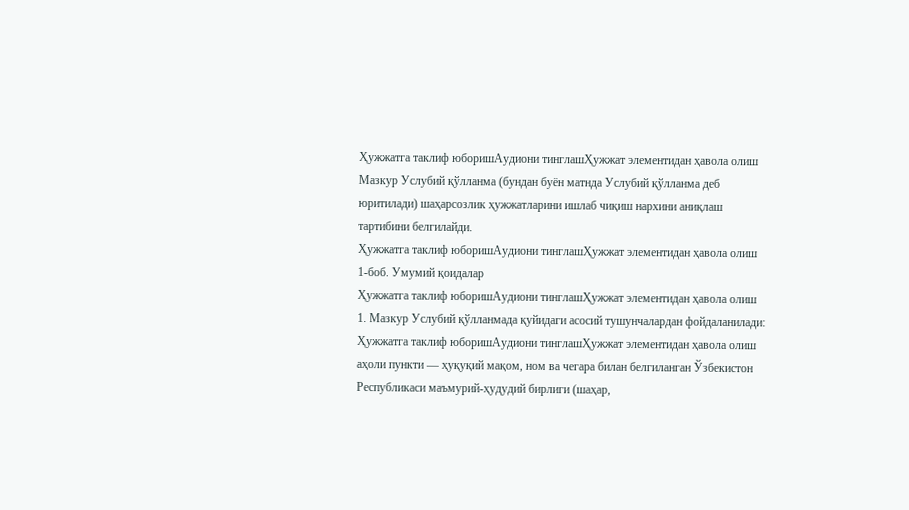Ҳужжатга таклиф юборишАудиони тинглашҲужжат элементидан ҳавола олиш
Мазкур Услубий қўлланма (бундан буён матнда Услубий қўлланма деб юритилади) шаҳарсозлик ҳужжатларини ишлаб чиқиш нархини аниқлаш тартибини белгилайди.
Ҳужжатга таклиф юборишАудиони тинглашҲужжат элементидан ҳавола олиш
1-боб. Умумий қоидалар
Ҳужжатга таклиф юборишАудиони тинглашҲужжат элементидан ҳавола олиш
1. Мазкур Услубий қўлланмада қуйидаги асосий тушунчалардан фойдаланилади:
Ҳужжатга таклиф юборишАудиони тинглашҲужжат элементидан ҳавола олиш
аҳоли пункти — ҳуқуқий мақом, ном ва чегара билан белгиланган Ўзбекистон Республикаси маъмурий-ҳудудий бирлиги (шаҳар,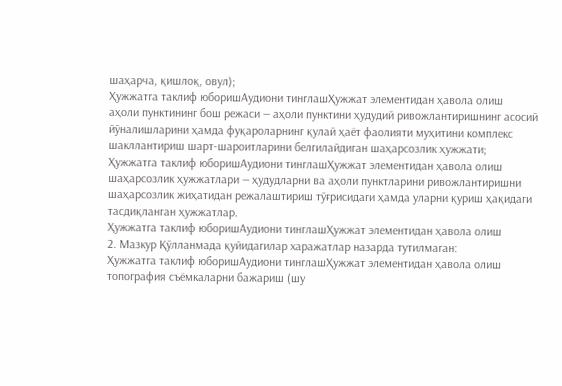шаҳарча, қишлоқ, овул);
Ҳужжатга таклиф юборишАудиони тинглашҲужжат элементидан ҳавола олиш
аҳоли пунктининг бош режаси — аҳоли пунктини ҳудудий ривожлантиришнинг асосий йўналишларини ҳамда фуқароларнинг қулай ҳаёт фаолияти муҳитини комплекс шакллантириш шарт-шароитларини белгилайдиган шаҳарсозлик ҳужжати;
Ҳужжатга таклиф юборишАудиони тинглашҲужжат элементидан ҳавола олиш
шаҳарсозлик ҳужжатлари — ҳудудларни ва аҳоли пунктларини ривожлантиришни шаҳарсозлик жиҳатидан режалаштириш тўғрисидаги ҳамда уларни қуриш ҳақидаги тасдиқланган ҳужжатлар.
Ҳужжатга таклиф юборишАудиони тинглашҲужжат элементидан ҳавола олиш
2. Мазкур Қўлланмада қуйидагилар харажатлар назарда тутилмаган:
Ҳужжатга таклиф юборишАудиони тинглашҲужжат элементидан ҳавола олиш
топография съёмкаларни бажариш (шу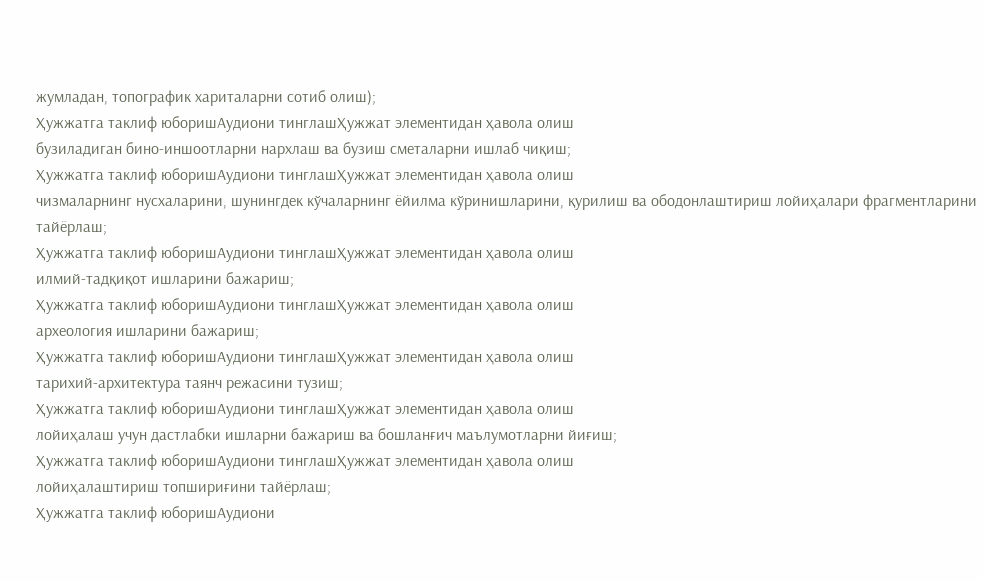жумладан, топографик хариталарни сотиб олиш);
Ҳужжатга таклиф юборишАудиони тинглашҲужжат элементидан ҳавола олиш
бузиладиган бино-иншоотларни нархлаш ва бузиш сметаларни ишлаб чиқиш;
Ҳужжатга таклиф юборишАудиони тинглашҲужжат элементидан ҳавола олиш
чизмаларнинг нусхаларини, шунингдек кўчаларнинг ёйилма кўринишларини, қурилиш ва ободонлаштириш лойиҳалари фрагментларини тайёрлаш;
Ҳужжатга таклиф юборишАудиони тинглашҲужжат элементидан ҳавола олиш
илмий-тадқиқот ишларини бажариш;
Ҳужжатга таклиф юборишАудиони тинглашҲужжат элементидан ҳавола олиш
археология ишларини бажариш;
Ҳужжатга таклиф юборишАудиони тинглашҲужжат элементидан ҳавола олиш
тарихий-архитектура таянч режасини тузиш;
Ҳужжатга таклиф юборишАудиони тинглашҲужжат элементидан ҳавола олиш
лойиҳалаш учун дастлабки ишларни бажариш ва бошланғич маълумотларни йиғиш;
Ҳужжатга таклиф юборишАудиони тинглашҲужжат элементидан ҳавола олиш
лойиҳалаштириш топшириғини тайёрлаш;
Ҳужжатга таклиф юборишАудиони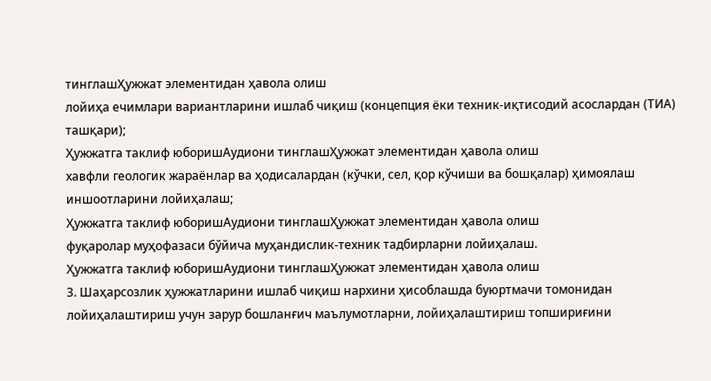тинглашҲужжат элементидан ҳавола олиш
лойиҳа ечимлари вариантларини ишлаб чиқиш (концепция ёки техник-иқтисодий асослардан (ТИА) ташқари);
Ҳужжатга таклиф юборишАудиони тинглашҲужжат элементидан ҳавола олиш
хавфли геологик жараёнлар ва ҳодисалардан (кўчки, сел, қор кўчиши ва бошқалар) ҳимоялаш иншоотларини лойиҳалаш;
Ҳужжатга таклиф юборишАудиони тинглашҲужжат элементидан ҳавола олиш
фуқаролар муҳофазаси бўйича муҳандислик-техник тадбирларни лойиҳалаш.
Ҳужжатга таклиф юборишАудиони тинглашҲужжат элементидан ҳавола олиш
3. Шаҳарсозлик ҳужжатларини ишлаб чиқиш нархини ҳисоблашда буюртмачи томонидан лойиҳалаштириш учун зарур бошланғич маълумотларни, лойиҳалаштириш топшириғини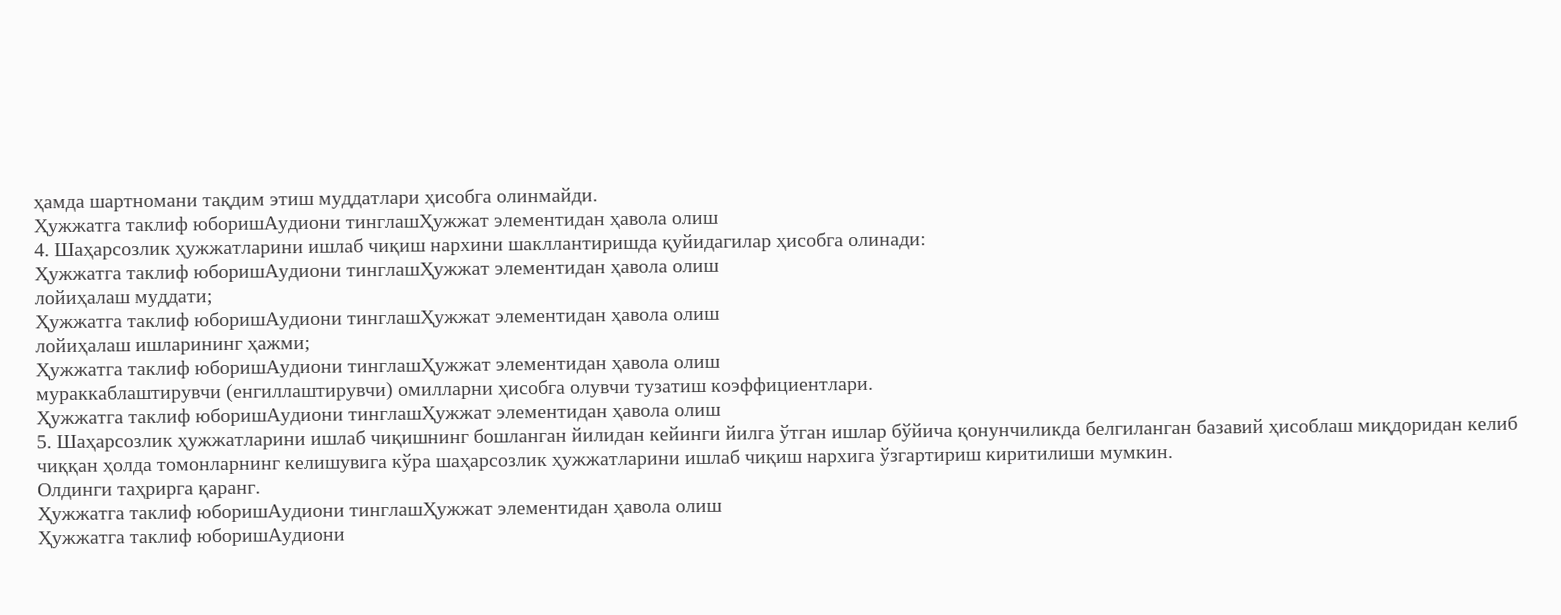ҳамда шартномани тақдим этиш муддатлари ҳисобга олинмайди.
Ҳужжатга таклиф юборишАудиони тинглашҲужжат элементидан ҳавола олиш
4. Шаҳарсозлик ҳужжатларини ишлаб чиқиш нархини шакллантиришда қуйидагилар ҳисобга олинади:
Ҳужжатга таклиф юборишАудиони тинглашҲужжат элементидан ҳавола олиш
лойиҳалаш муддати;
Ҳужжатга таклиф юборишАудиони тинглашҲужжат элементидан ҳавола олиш
лойиҳалаш ишларининг ҳажми;
Ҳужжатга таклиф юборишАудиони тинглашҲужжат элементидан ҳавола олиш
мураккаблаштирувчи (енгиллаштирувчи) омилларни ҳисобга олувчи тузатиш коэффициентлари.
Ҳужжатга таклиф юборишАудиони тинглашҲужжат элементидан ҳавола олиш
5. Шаҳарсозлик ҳужжатларини ишлаб чиқишнинг бошланган йилидан кейинги йилга ўтган ишлар бўйича қонунчиликда белгиланган базавий ҳисоблаш миқдоридан келиб чиққан ҳолда томонларнинг келишувига кўра шаҳарсозлик ҳужжатларини ишлаб чиқиш нархига ўзгартириш киритилиши мумкин.
Олдинги таҳрирга қаранг.
Ҳужжатга таклиф юборишАудиони тинглашҲужжат элементидан ҳавола олиш
Ҳужжатга таклиф юборишАудиони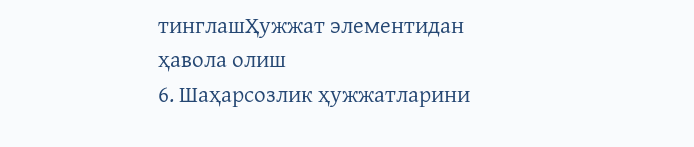тинглашҲужжат элементидан ҳавола олиш
6. Шаҳарсозлик ҳужжатларини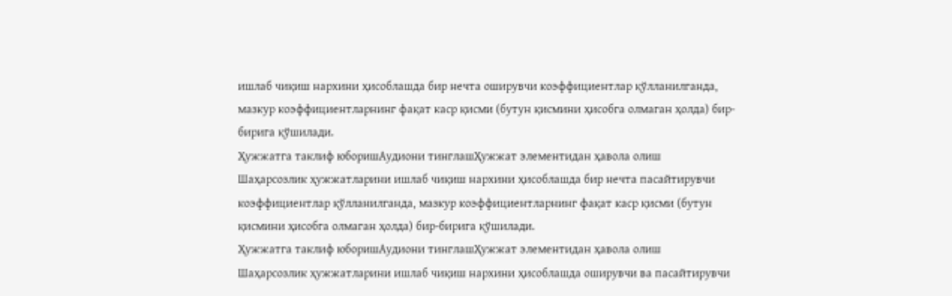ишлаб чиқиш нархини ҳисоблашда бир нечта оширувчи коэффициентлар қўлланилганда, мазкур коэффициентларнинг фақат каср қисми (бутун қисмини ҳисобга олмаган ҳолда) бир-бирига қўшилади.
Ҳужжатга таклиф юборишАудиони тинглашҲужжат элементидан ҳавола олиш
Шаҳарсозлик ҳужжатларини ишлаб чиқиш нархини ҳисоблашда бир нечта пасайтирувчи коэффициентлар қўлланилганда, мазкур коэффициентларнинг фақат каср қисми (бутун қисмини ҳисобга олмаган ҳолда) бир-бирига қўшилади.
Ҳужжатга таклиф юборишАудиони тинглашҲужжат элементидан ҳавола олиш
Шаҳарсозлик ҳужжатларини ишлаб чиқиш нархини ҳисоблашда оширувчи ва пасайтирувчи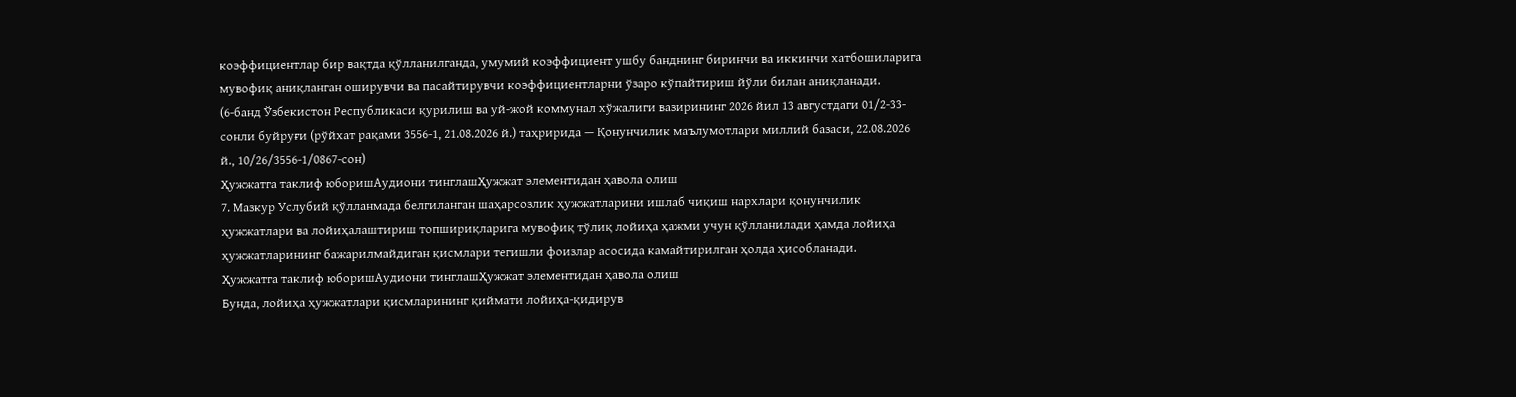коэффициентлар бир вақтда қўлланилганда, умумий коэффициент ушбу банднинг биринчи ва иккинчи хатбошиларига мувофиқ аниқланган оширувчи ва пасайтирувчи коэффициентларни ўзаро кўпайтириш йўли билан аниқланади.
(6-банд Ўзбекистон Республикаси қурилиш ва уй-жой коммунал хўжалиги вазирининг 2026 йил 13 августдаги 01/2-33-сонли буйруғи (рўйхат рақами 3556-1, 21.08.2026 й.) таҳририда — Қонунчилик маълумотлари миллий базаси, 22.08.2026 й., 10/26/3556-1/0867-сон)
Ҳужжатга таклиф юборишАудиони тинглашҲужжат элементидан ҳавола олиш
7. Мазкур Услубий қўлланмада белгиланган шаҳарсозлик ҳужжатларини ишлаб чиқиш нархлари қонунчилик ҳужжатлари ва лойиҳалаштириш топшириқларига мувофиқ тўлиқ лойиҳа ҳажми учун қўлланилади ҳамда лойиҳа ҳужжатларининг бажарилмайдиган қисмлари тегишли фоизлар асосида камайтирилган ҳолда ҳисобланади.
Ҳужжатга таклиф юборишАудиони тинглашҲужжат элементидан ҳавола олиш
Бунда, лойиҳа ҳужжатлари қисмларининг қиймати лойиҳа-қидирув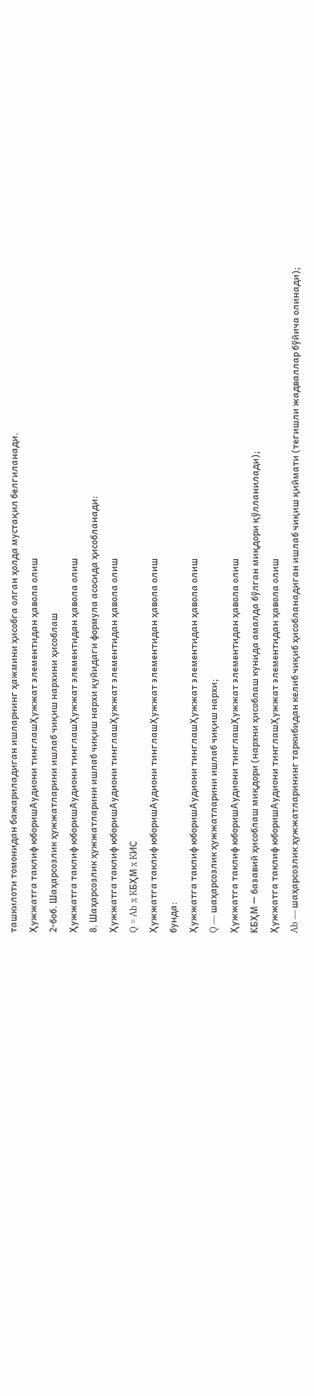ташкилоти томонидан бажариладиган ишларнинг ҳажмини ҳисобга олган ҳолда мустақил белгиланади.
Ҳужжатга таклиф юборишАудиони тинглашҲужжат элементидан ҳавола олиш
2-боб. Шаҳарсозлик ҳужжатларини ишлаб чиқиш нархини ҳисоблаш
Ҳужжатга таклиф юборишАудиони тинглашҲужжат элементидан ҳавола олиш
8. Шаҳарсозлик ҳужжатларини ишлаб чиқиш нархи қуйидаги формула асосида ҳисобланади:
Ҳужжатга таклиф юборишАудиони тинглашҲужжат элементидан ҳавола олиш
Q = Ab x KБҲМ x KИС
Ҳужжатга таклиф юборишАудиони тинглашҲужжат элементидан ҳавола олиш
бунда:
Ҳужжатга таклиф юборишАудиони тинглашҲужжат элементидан ҳавола олиш
Q — шаҳарсозлик ҳужжатларини ишлаб чиқиш нархи;
Ҳужжатга таклиф юборишАудиони тинглашҲужжат элементидан ҳавола олиш
KБҲМ — базавий ҳисоблаш миқдори (нархни ҳисоблаш кунида амалда бўлган миқдори қўлланилади);
Ҳужжатга таклиф юборишАудиони тинглашҲужжат элементидан ҳавола олиш
Ab — шаҳарсозлик ҳужжатларининг таркибидан келиб чиқиб ҳисобланадиган ишлаб чиқиш қиймати (тегишли жадваллар бўйича олинади);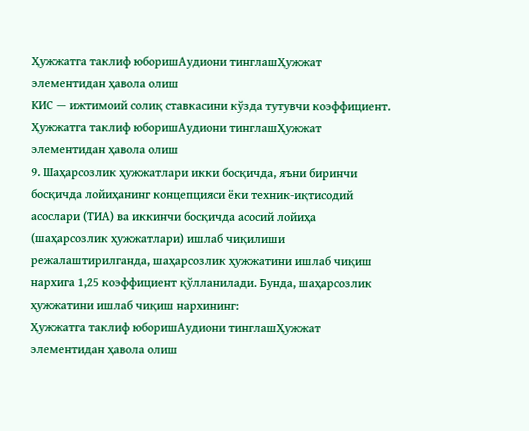Ҳужжатга таклиф юборишАудиони тинглашҲужжат элементидан ҳавола олиш
KИС — ижтимоий солиқ ставкасини кўзда тутувчи коэффициент.
Ҳужжатга таклиф юборишАудиони тинглашҲужжат элементидан ҳавола олиш
9. Шаҳарсозлик ҳужжатлари икки босқичда, яъни биринчи босқичда лойиҳанинг концепцияси ёки техник-иқтисодий асослари (ТИА) ва иккинчи босқичда асосий лойиҳа (шаҳарсозлик ҳужжатлари) ишлаб чиқилиши режалаштирилганда, шаҳарсозлик ҳужжатини ишлаб чиқиш нархига 1,25 коэффициент қўлланилади. Бунда, шаҳарсозлик ҳужжатини ишлаб чиқиш нархининг:
Ҳужжатга таклиф юборишАудиони тинглашҲужжат элементидан ҳавола олиш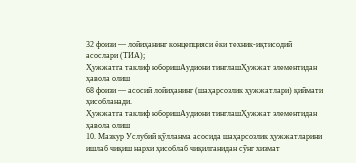32 фоизи — лойиҳанинг концепцияси ёки техник-иқтисодий асослари (ТИА);
Ҳужжатга таклиф юборишАудиони тинглашҲужжат элементидан ҳавола олиш
68 фоизи — асосий лойиҳанинг (шаҳарсозлик ҳужжатлари) қиймати ҳисобланади.
Ҳужжатга таклиф юборишАудиони тинглашҲужжат элементидан ҳавола олиш
10. Мазкур Услубий қўлланма асосида шаҳарсозлик ҳужжатларини ишлаб чиқиш нархи ҳисоблаб чиқилганидан сўнг хизмат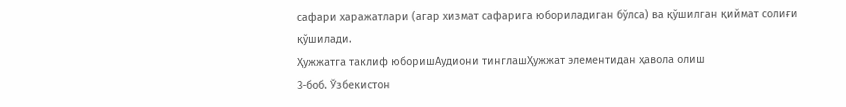сафари харажатлари (агар хизмат сафарига юбориладиган бўлса) ва қўшилган қиймат солиғи қўшилади.
Ҳужжатга таклиф юборишАудиони тинглашҲужжат элементидан ҳавола олиш
3-боб. Ўзбекистон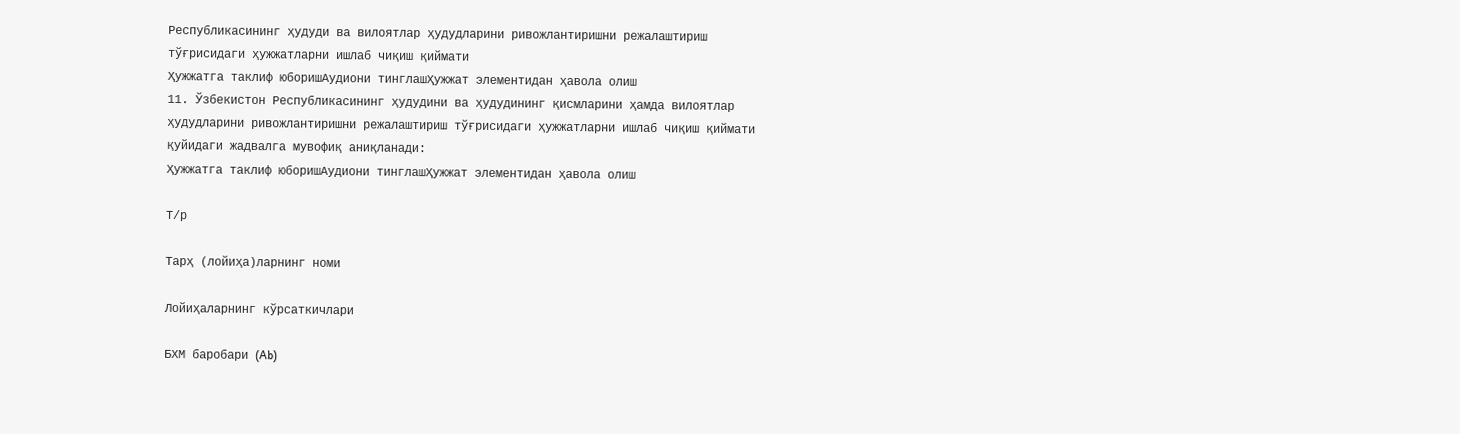Республикасининг ҳудуди ва вилоятлар ҳудудларини ривожлантиришни режалаштириш тўғрисидаги ҳужжатларни ишлаб чиқиш қиймати
Ҳужжатга таклиф юборишАудиони тинглашҲужжат элементидан ҳавола олиш
11. Ўзбекистон Республикасининг ҳудудини ва ҳудудининг қисмларини ҳамда вилоятлар ҳудудларини ривожлантиришни режалаштириш тўғрисидаги ҳужжатларни ишлаб чиқиш қиймати қуйидаги жадвалга мувофиқ аниқланади:
Ҳужжатга таклиф юборишАудиони тинглашҲужжат элементидан ҳавола олиш

Т/р

Тарҳ (лойиҳа)ларнинг номи

Лойиҳаларнинг кўрсаткичлари

БХМ баробари (Ab)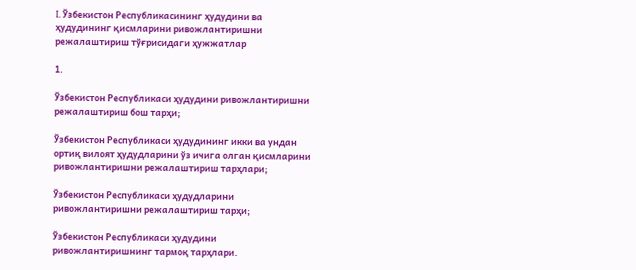I. Ўзбекистон Республикасининг ҳудудини ва ҳудудининг қисмларини ривожлантиришни режалаштириш тўғрисидаги ҳужжатлар

1.

Ўзбекистон Республикаси ҳудудини ривожлантиришни режалаштириш бош тарҳи;

Ўзбекистон Республикаси ҳудудининг икки ва ундан ортиқ вилоят ҳудудларини ўз ичига олган қисмларини ривожлантиришни режалаштириш тарҳлари;

Ўзбекистон Республикаси ҳудудларини ривожлантиришни режалаштириш тарҳи;

Ўзбекистон Республикаси ҳудудини ривожлантиришнинг тармоқ тарҳлари.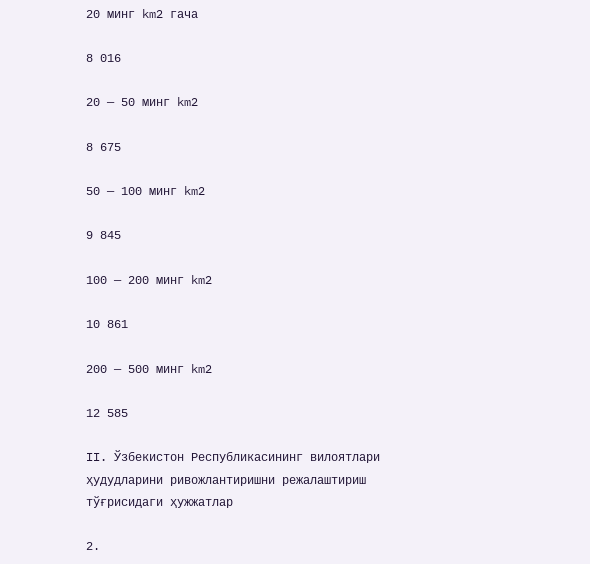20 минг km2 гача

8 016

20 — 50 минг km2

8 675

50 — 100 минг km2

9 845

100 — 200 минг km2

10 861

200 — 500 минг km2

12 585

II. Ўзбекистон Республикасининг вилоятлари ҳудудларини ривожлантиришни режалаштириш тўғрисидаги ҳужжатлар

2.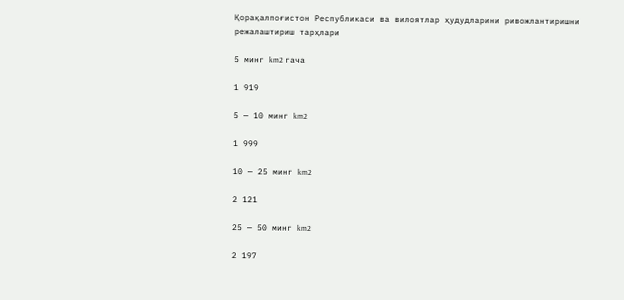Қорақалпоғистон Республикаси ва вилоятлар ҳудудларини ривожлантиришни режалаштириш тарҳлари

5 минг km2 гача

1 919

5 — 10 минг km2

1 999

10 — 25 минг km2

2 121

25 — 50 минг km2

2 197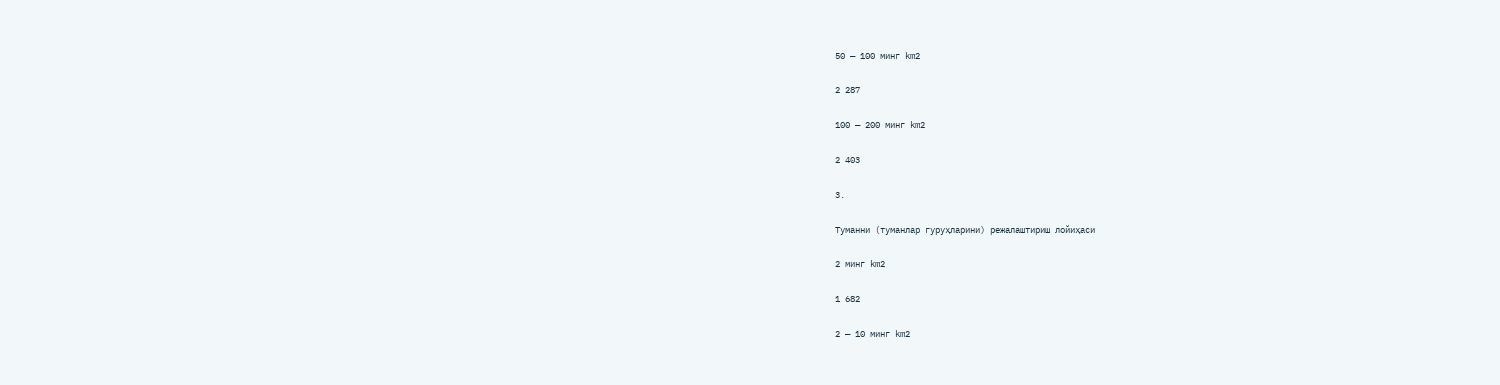50 — 100 минг km2

2 287

100 — 200 минг km2

2 403

3.

Туманни (туманлар гуруҳларини) режалаштириш лойиҳаси

2 минг km2

1 682

2 — 10 минг km2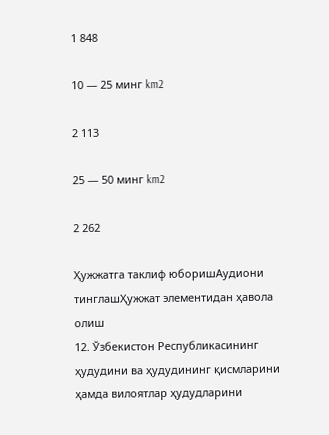1 848

10 — 25 минг km2

2 113

25 — 50 минг km2

2 262

Ҳужжатга таклиф юборишАудиони тинглашҲужжат элементидан ҳавола олиш
12. Ўзбекистон Республикасининг ҳудудини ва ҳудудининг қисмларини ҳамда вилоятлар ҳудудларини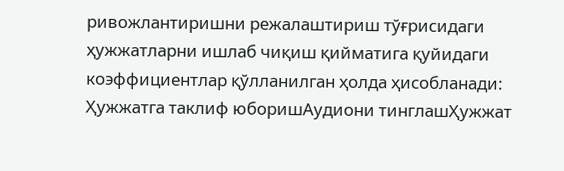ривожлантиришни режалаштириш тўғрисидаги ҳужжатларни ишлаб чиқиш қийматига қуйидаги коэффициентлар қўлланилган ҳолда ҳисобланади:
Ҳужжатга таклиф юборишАудиони тинглашҲужжат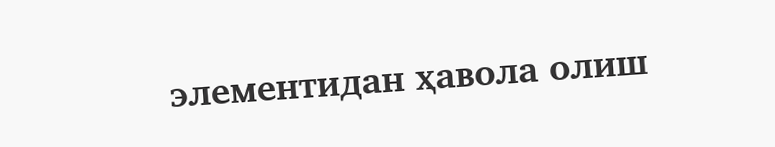элементидан ҳавола олиш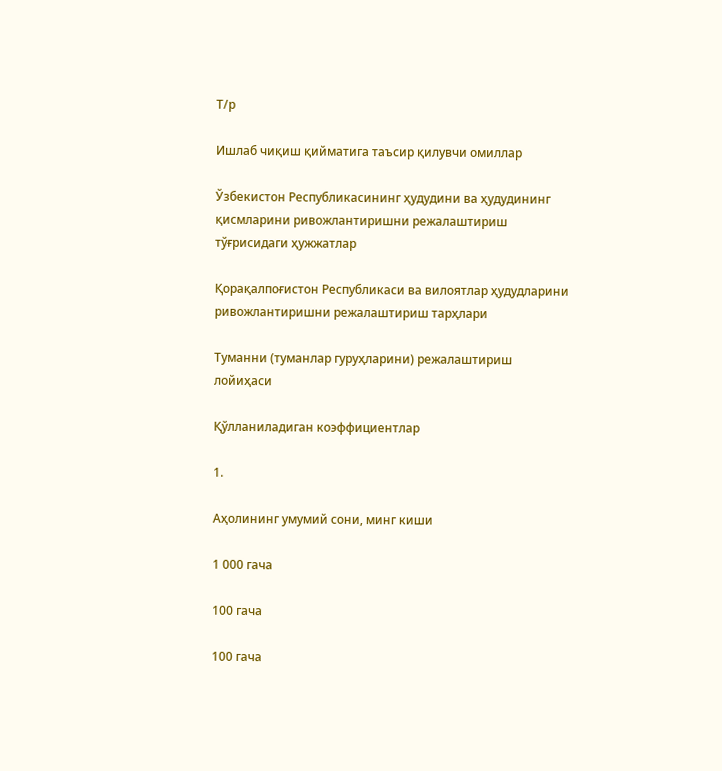Т/р

Ишлаб чиқиш қийматига таъсир қилувчи омиллар

Ўзбекистон Республикасининг ҳудудини ва ҳудудининг қисмларини ривожлантиришни режалаштириш тўғрисидаги ҳужжатлар

Қорақалпоғистон Республикаси ва вилоятлар ҳудудларини ривожлантиришни режалаштириш тарҳлари

Туманни (туманлар гуруҳларини) режалаштириш лойиҳаси

Қўлланиладиган коэффициентлар

1.

Аҳолининг умумий сони, минг киши

1 000 гача

100 гача

100 гача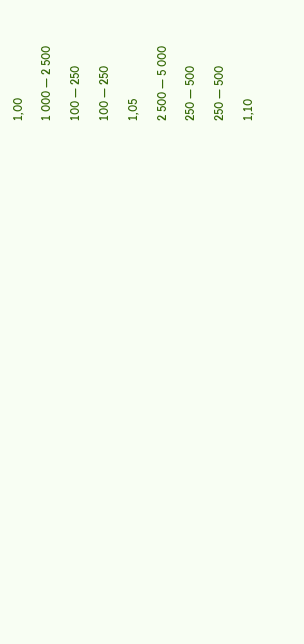1,00

1 000 — 2 500

100 — 250

100 — 250

1,05

2 500 — 5 000

250 — 500

250 — 500

1,10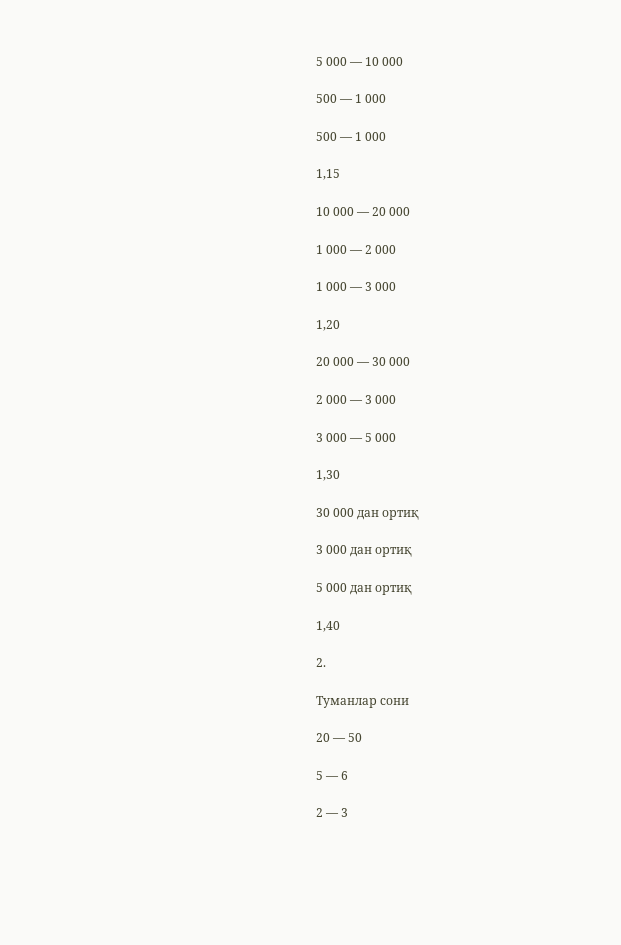5 000 — 10 000

500 — 1 000

500 — 1 000

1,15

10 000 — 20 000

1 000 — 2 000

1 000 — 3 000

1,20

20 000 — 30 000

2 000 — 3 000

3 000 — 5 000

1,30

30 000 дан ортиқ

3 000 дан ортиқ

5 000 дан ортиқ

1,40

2.

Туманлар сони

20 — 50

5 — 6

2 — 3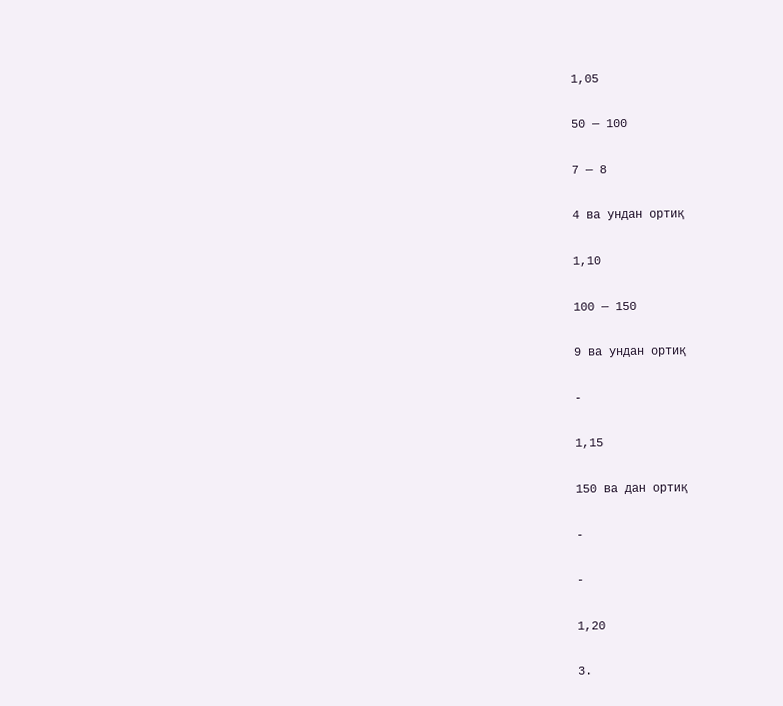1,05

50 — 100

7 — 8

4 ва ундан ортиқ

1,10

100 — 150

9 ва ундан ортиқ

-

1,15

150 ва дан ортиқ

-

-

1,20

3.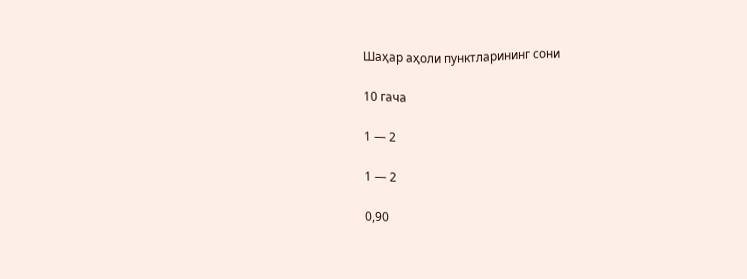Шаҳар аҳоли пунктларининг сони

10 гача

1 — 2

1 — 2

0,90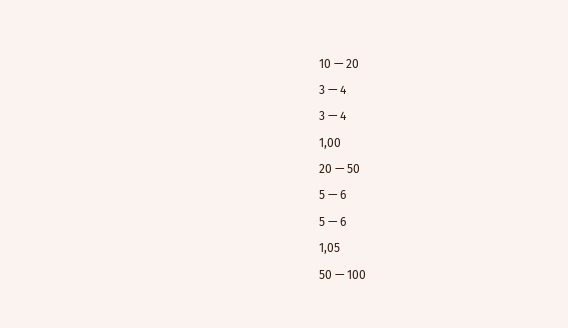10 — 20

3 — 4

3 — 4

1,00

20 — 50

5 — 6

5 — 6

1,05

50 — 100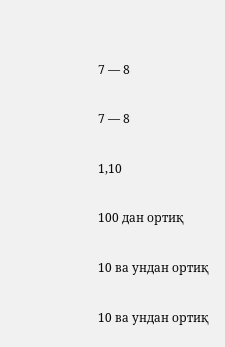7 — 8

7 — 8

1,10

100 дан ортиқ

10 ва ундан ортиқ

10 ва ундан ортиқ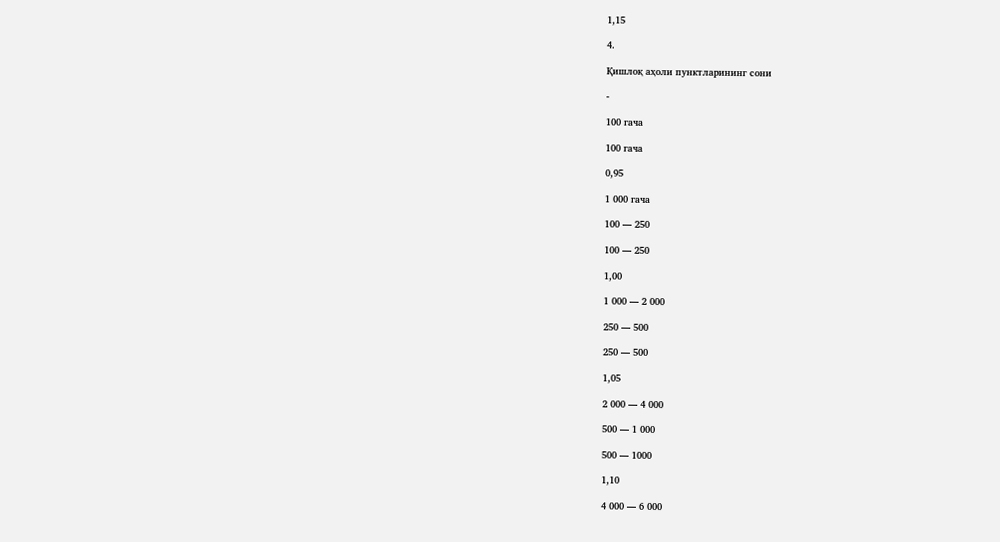1,15

4.

Қишлоқ аҳоли пунктларининг сони

-

100 гача

100 гача

0,95

1 000 гача

100 — 250

100 — 250

1,00

1 000 — 2 000

250 — 500

250 — 500

1,05

2 000 — 4 000

500 — 1 000

500 — 1000

1,10

4 000 — 6 000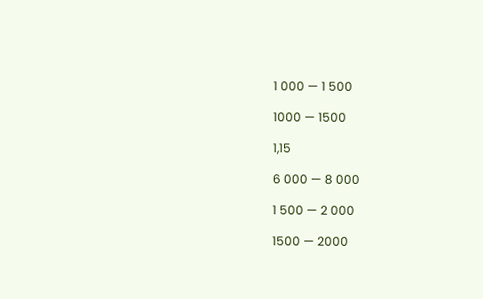1 000 — 1 500

1000 — 1500

1,15

6 000 — 8 000

1 500 — 2 000

1500 — 2000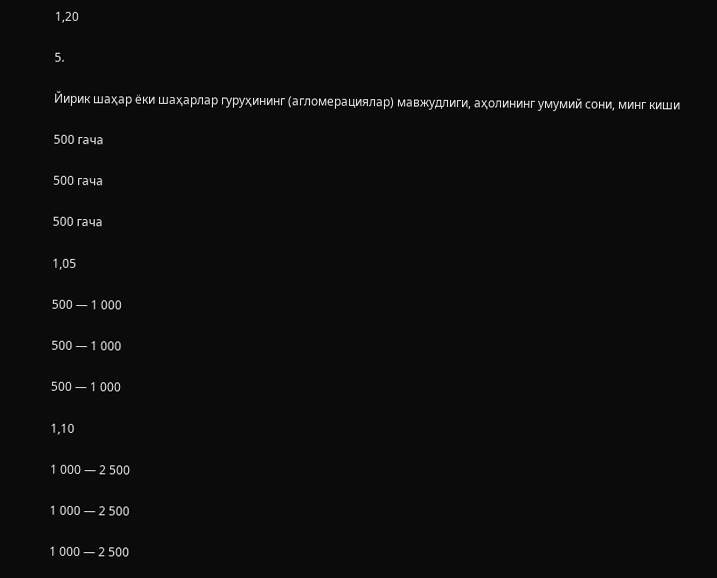1,20

5.

Йирик шаҳар ёки шаҳарлар гуруҳининг (агломерациялар) мавжудлиги, аҳолининг умумий сони, минг киши

500 гача

500 гача

500 гача

1,05

500 — 1 000

500 — 1 000

500 — 1 000

1,10

1 000 — 2 500

1 000 — 2 500

1 000 — 2 500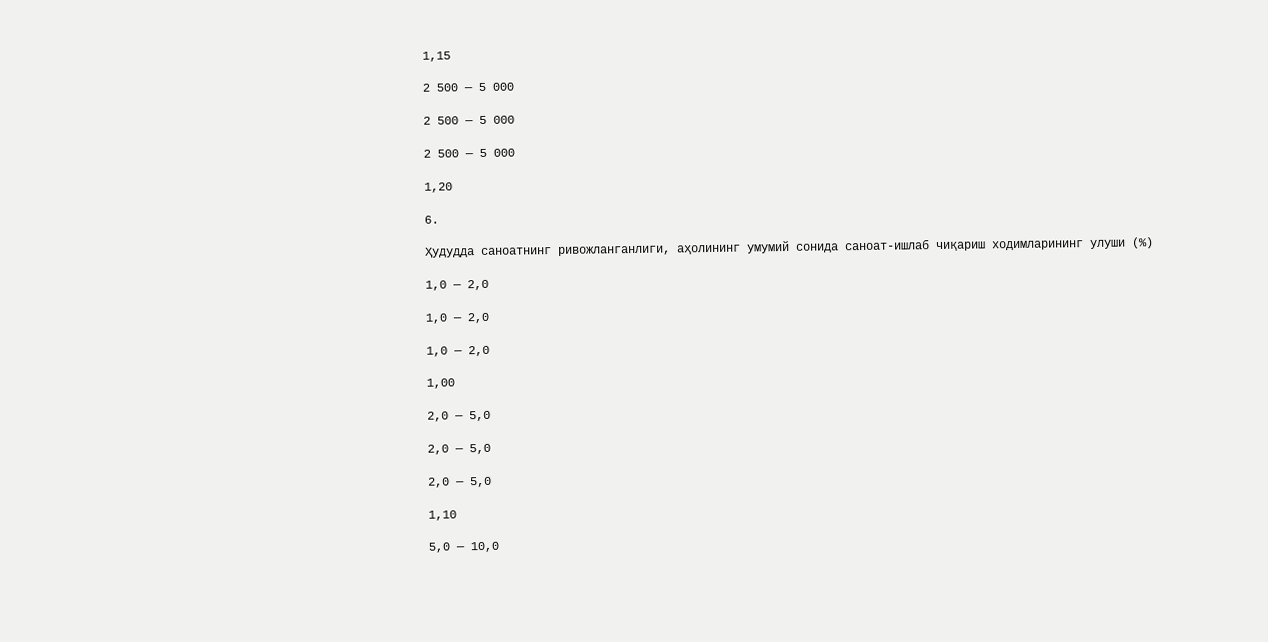1,15

2 500 — 5 000

2 500 — 5 000

2 500 — 5 000

1,20

6.

Ҳудудда саноатнинг ривожланганлиги, аҳолининг умумий сонида саноат-ишлаб чиқариш ходимларининг улуши (%)

1,0 — 2,0

1,0 — 2,0

1,0 — 2,0

1,00

2,0 — 5,0

2,0 — 5,0

2,0 — 5,0

1,10

5,0 — 10,0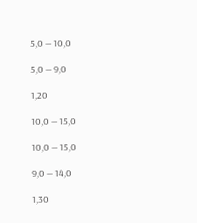5,0 — 10,0

5,0 — 9,0

1,20

10,0 — 15,0

10,0 — 15,0

9,0 — 14,0

1,30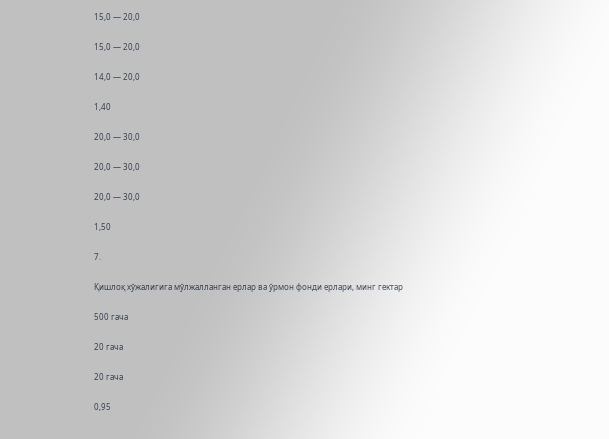15,0 — 20,0

15,0 — 20,0

14,0 — 20,0

1,40

20,0 — 30,0

20,0 — 30,0

20,0 — 30,0

1,50

7.

Қишлоқ хўжалигига мўлжалланган ерлар ва ўрмон фонди ерлари, минг гектар

500 гача

20 гача

20 гача

0,95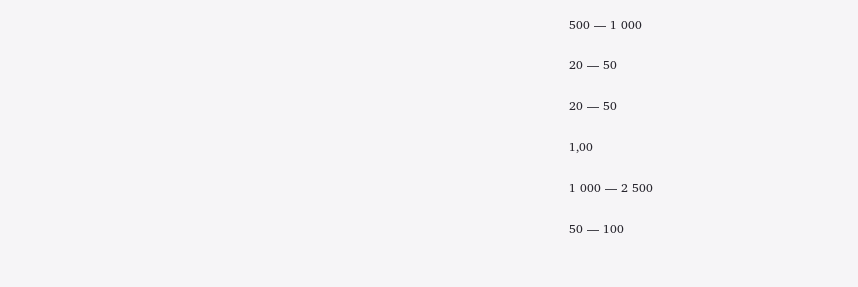500 — 1 000

20 — 50

20 — 50

1,00

1 000 — 2 500

50 — 100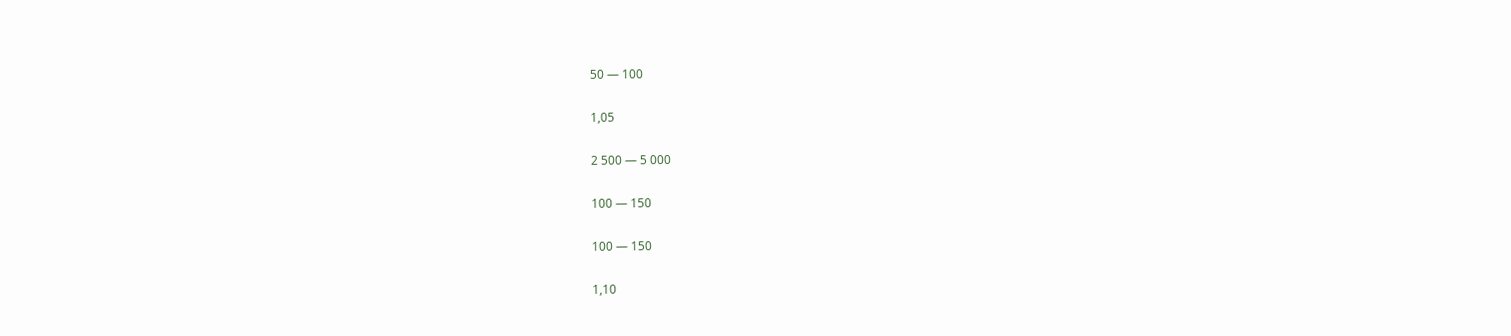50 — 100

1,05

2 500 — 5 000

100 — 150

100 — 150

1,10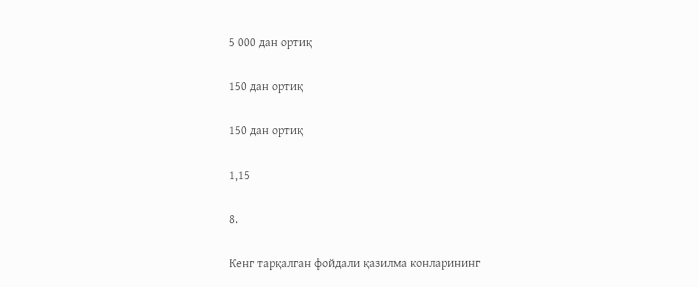5 000 дан ортиқ

150 дан ортиқ

150 дан ортиқ

1,15

8.

Кенг тарқалган фойдали қазилма конларининг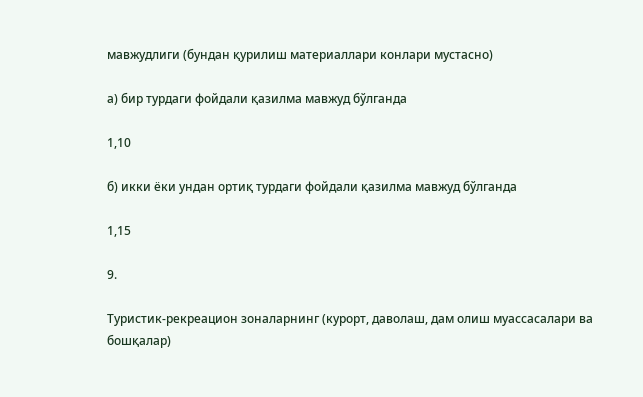мавжудлиги (бундан қурилиш материаллари конлари мустасно)

а) бир турдаги фойдали қазилма мавжуд бўлганда

1,10

б) икки ёки ундан ортиқ турдаги фойдали қазилма мавжуд бўлганда

1,15

9.

Туристик-рекреацион зоналарнинг (курорт, даволаш, дам олиш муассасалари ва бошқалар)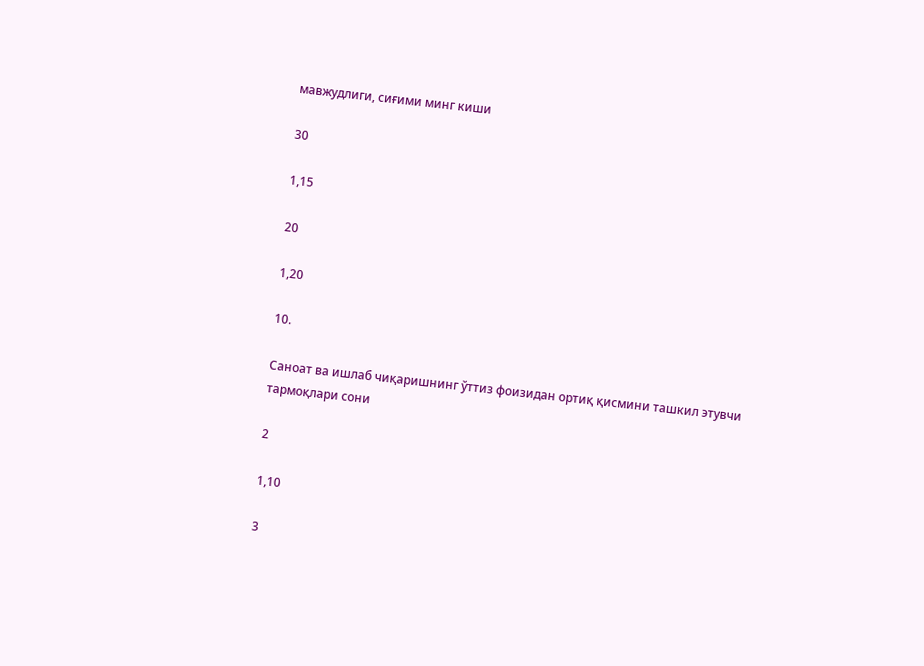мавжудлиги, сиғими минг киши

30

1,15

20

1,20

10.

Саноат ва ишлаб чиқаришнинг ўттиз фоизидан ортиқ қисмини ташкил этувчи тармоқлари сони

2

1,10

3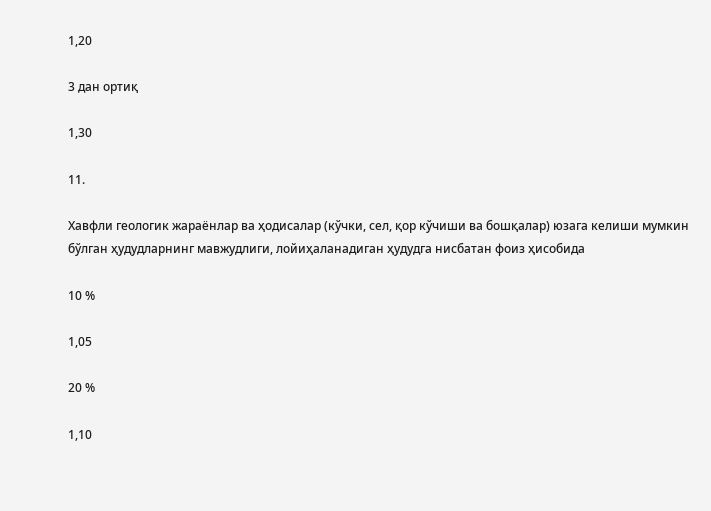1,20

3 дан ортиқ

1,30

11.

Хавфли геологик жараёнлар ва ҳодисалар (кўчки, сел, қор кўчиши ва бошқалар) юзага келиши мумкин бўлган ҳудудларнинг мавжудлиги, лойиҳаланадиган ҳудудга нисбатан фоиз ҳисобида

10 %

1,05

20 %

1,10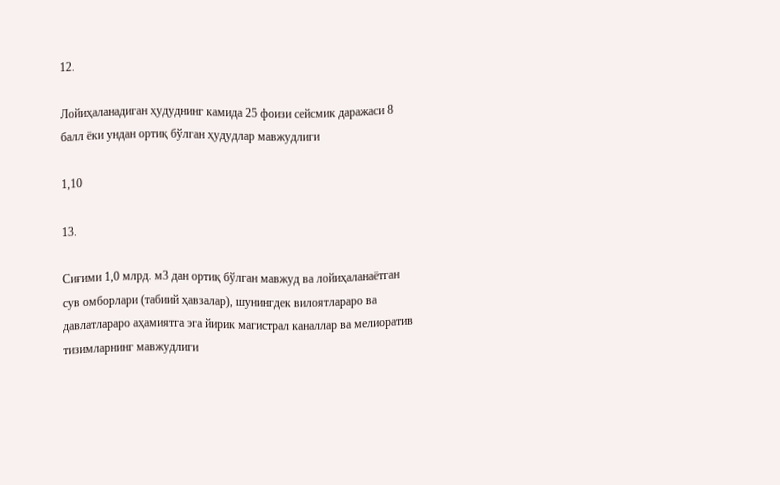12.

Лойиҳаланадиган ҳудуднинг камида 25 фоизи сейсмик даражаси 8 балл ёки ундан ортиқ бўлган ҳудудлар мавжудлиги

1,10

13.

Сиғими 1,0 млрд. м3 дан ортиқ бўлган мавжуд ва лойиҳаланаётган сув омборлари (табиий ҳавзалар), шунингдек вилоятлараро ва давлатлараро аҳамиятга эга йирик магистрал каналлар ва мелиоратив тизимларнинг мавжудлиги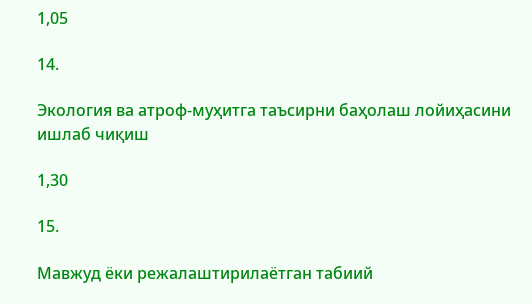1,05

14.

Экология ва атроф-муҳитга таъсирни баҳолаш лойиҳасини ишлаб чиқиш

1,30

15.

Мавжуд ёки режалаштирилаётган табиий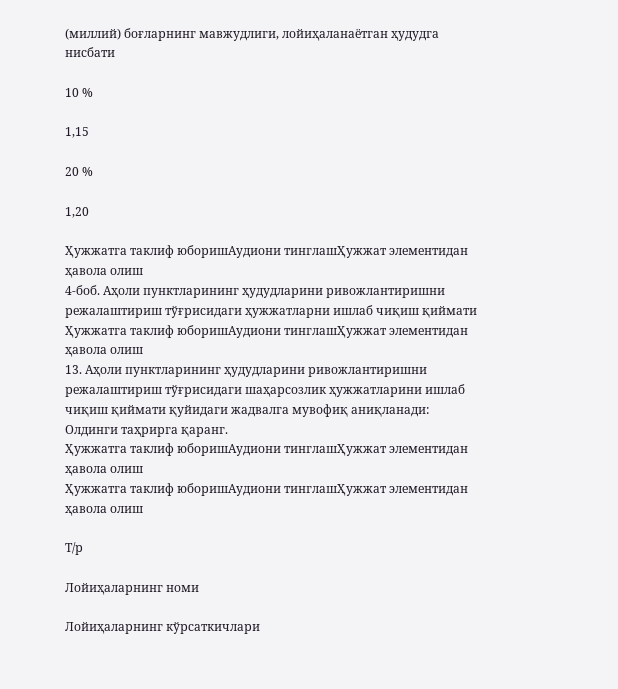(миллий) боғларнинг мавжудлиги, лойиҳаланаётган ҳудудга нисбати

10 %

1,15

20 %

1,20

Ҳужжатга таклиф юборишАудиони тинглашҲужжат элементидан ҳавола олиш
4-боб. Аҳоли пунктларининг ҳудудларини ривожлантиришни режалаштириш тўғрисидаги ҳужжатларни ишлаб чиқиш қиймати
Ҳужжатга таклиф юборишАудиони тинглашҲужжат элементидан ҳавола олиш
13. Аҳоли пунктларининг ҳудудларини ривожлантиришни режалаштириш тўғрисидаги шаҳарсозлик ҳужжатларини ишлаб чиқиш қиймати қуйидаги жадвалга мувофиқ аниқланади:
Олдинги таҳрирга қаранг.
Ҳужжатга таклиф юборишАудиони тинглашҲужжат элементидан ҳавола олиш
Ҳужжатга таклиф юборишАудиони тинглашҲужжат элементидан ҳавола олиш

Т/р

Лойиҳаларнинг номи

Лойиҳаларнинг кўрсаткичлари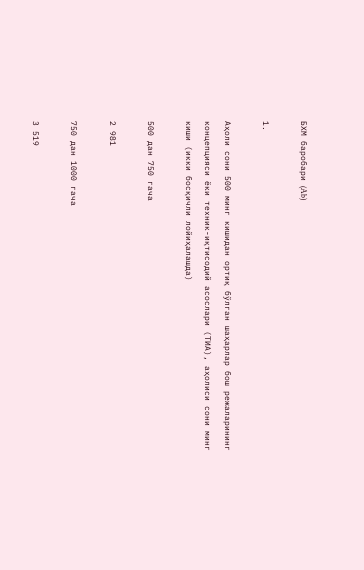БХМ баробари (Ab)

1.

Аҳоли сони 500 минг кишидан ортиқ бўлган шаҳарлар бош режаларининг концепцияси ёки техник-иқтисодий асослари (ТИА), аҳолиси сони минг киши (икки босқичли лойиҳалашда)

500 дан 750 гача

2 981

750 дан 1000 гача

3 519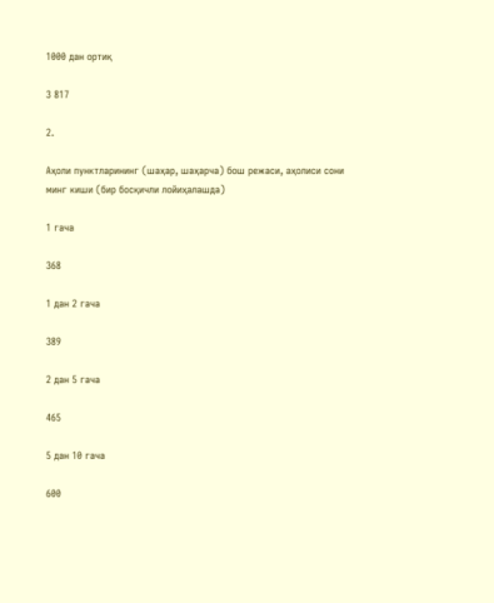1000 дан ортиқ

3 817

2.

Аҳоли пунктларининг (шаҳар, шаҳарча) бош режаси, аҳолиси сони минг киши (бир босқичли лойиҳалашда)

1 гача

368

1 дан 2 гача

389

2 дан 5 гача

465

5 дан 10 гача

600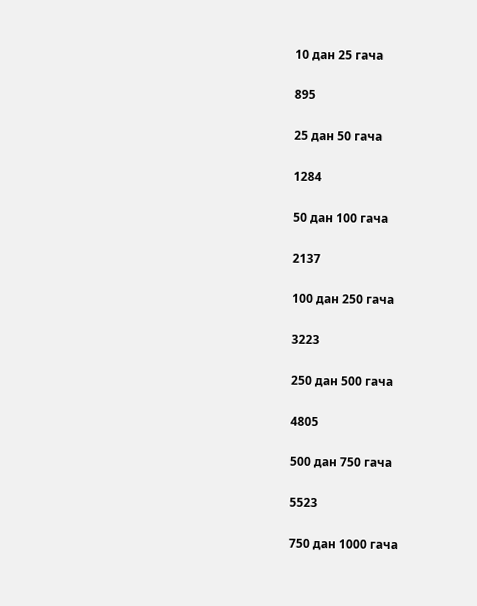10 дан 25 гача

895

25 дан 50 гача

1284

50 дан 100 гача

2137

100 дан 250 гача

3223

250 дан 500 гача

4805

500 дан 750 гача

5523

750 дан 1000 гача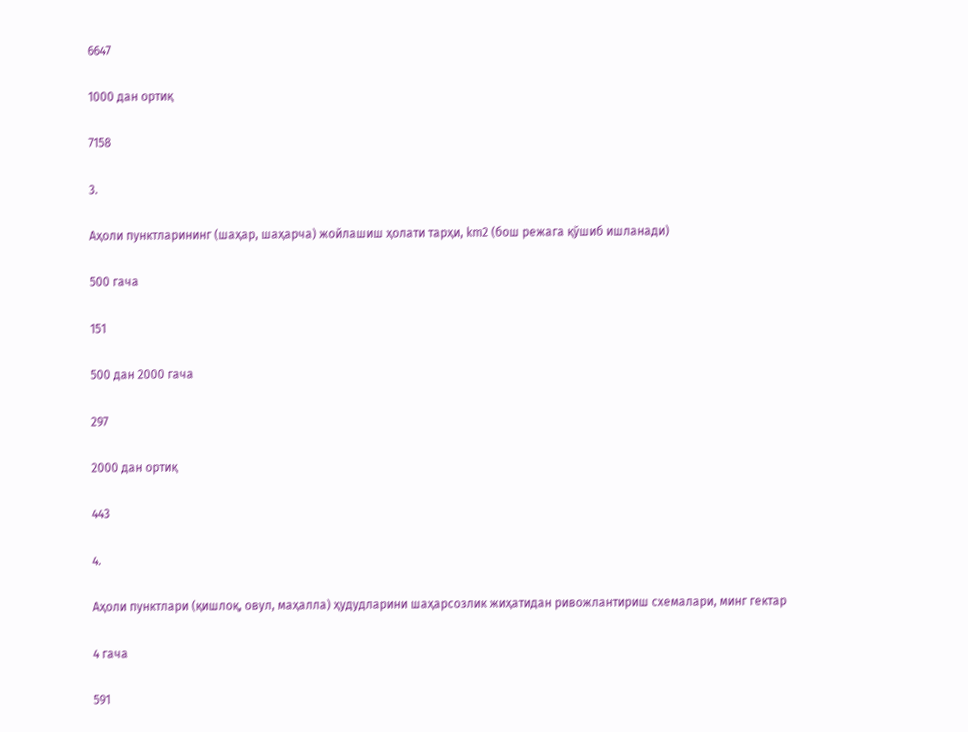6647

1000 дан ортиқ

7158

3.

Аҳоли пунктларининг (шаҳар, шаҳарча) жойлашиш ҳолати тарҳи, km2 (бош режага қўшиб ишланади)

500 гача

151

500 дан 2000 гача

297

2000 дан ортиқ

443

4.

Аҳоли пунктлари (қишлоқ, овул, маҳалла) ҳудудларини шаҳарсозлик жиҳатидан ривожлантириш схемалари, минг гектар

4 гача

591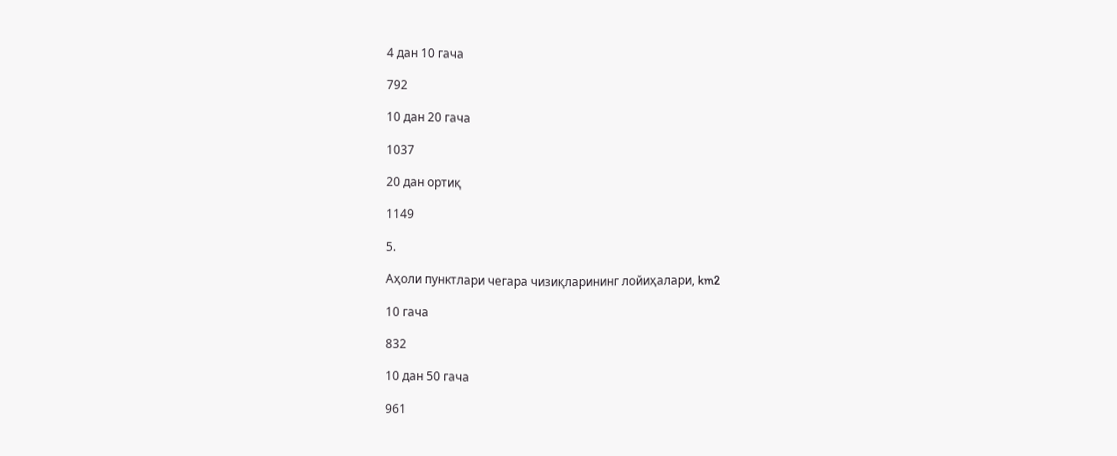4 дан 10 гача

792

10 дан 20 гача

1037

20 дан ортиқ

1149

5.

Аҳоли пунктлари чегара чизиқларининг лойиҳалари, km2

10 гача

832

10 дан 50 гача

961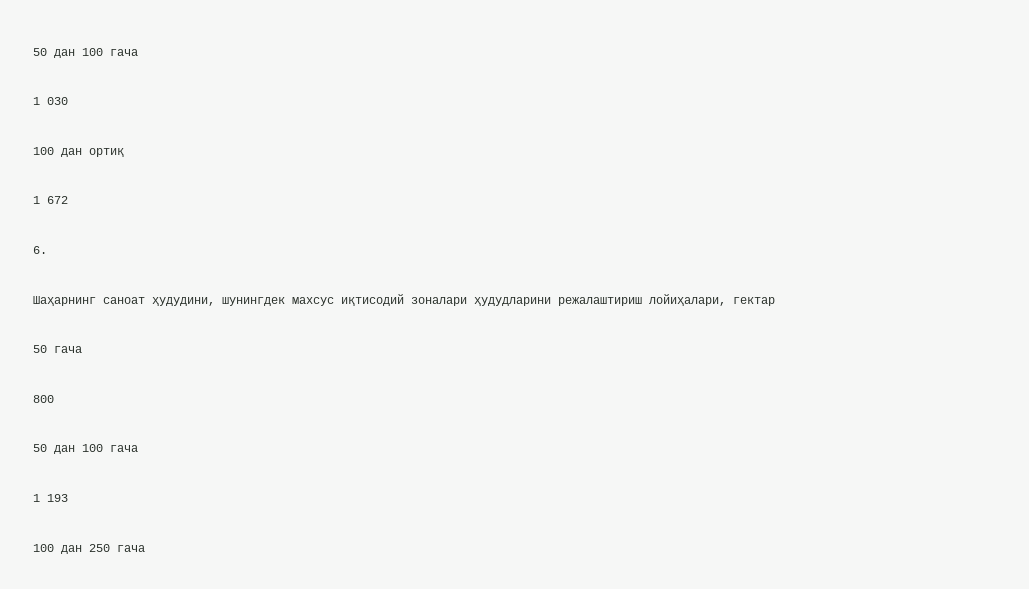50 дан 100 гача

1 030

100 дан ортиқ

1 672

6.

Шаҳарнинг саноат ҳудудини, шунингдек махсус иқтисодий зоналари ҳудудларини режалаштириш лойиҳалари, гектар

50 гача

800

50 дан 100 гача

1 193

100 дан 250 гача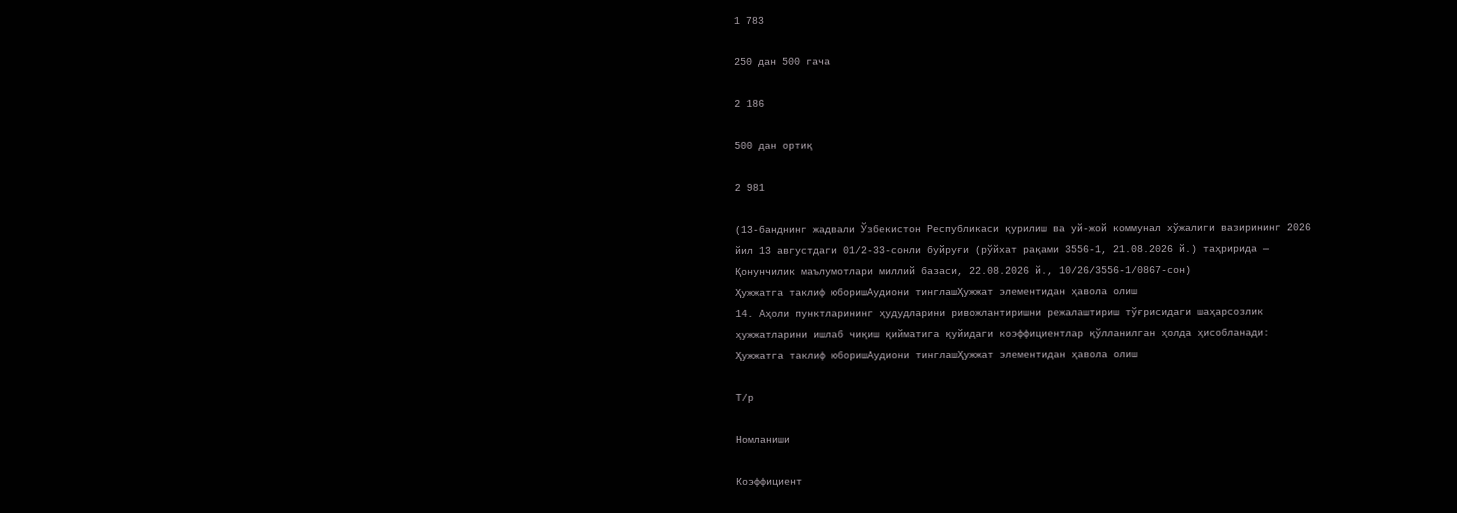1 783

250 дан 500 гача

2 186

500 дан ортиқ

2 981

(13-банднинг жадвали Ўзбекистон Республикаси қурилиш ва уй-жой коммунал хўжалиги вазирининг 2026 йил 13 августдаги 01/2-33-сонли буйруғи (рўйхат рақами 3556-1, 21.08.2026 й.) таҳририда — Қонунчилик маълумотлари миллий базаси, 22.08.2026 й., 10/26/3556-1/0867-сон)
Ҳужжатга таклиф юборишАудиони тинглашҲужжат элементидан ҳавола олиш
14. Аҳоли пунктларининг ҳудудларини ривожлантиришни режалаштириш тўғрисидаги шаҳарсозлик ҳужжатларини ишлаб чиқиш қийматига қуйидаги коэффициентлар қўлланилган ҳолда ҳисобланади:
Ҳужжатга таклиф юборишАудиони тинглашҲужжат элементидан ҳавола олиш

Т/р

Номланиши

Коэффициент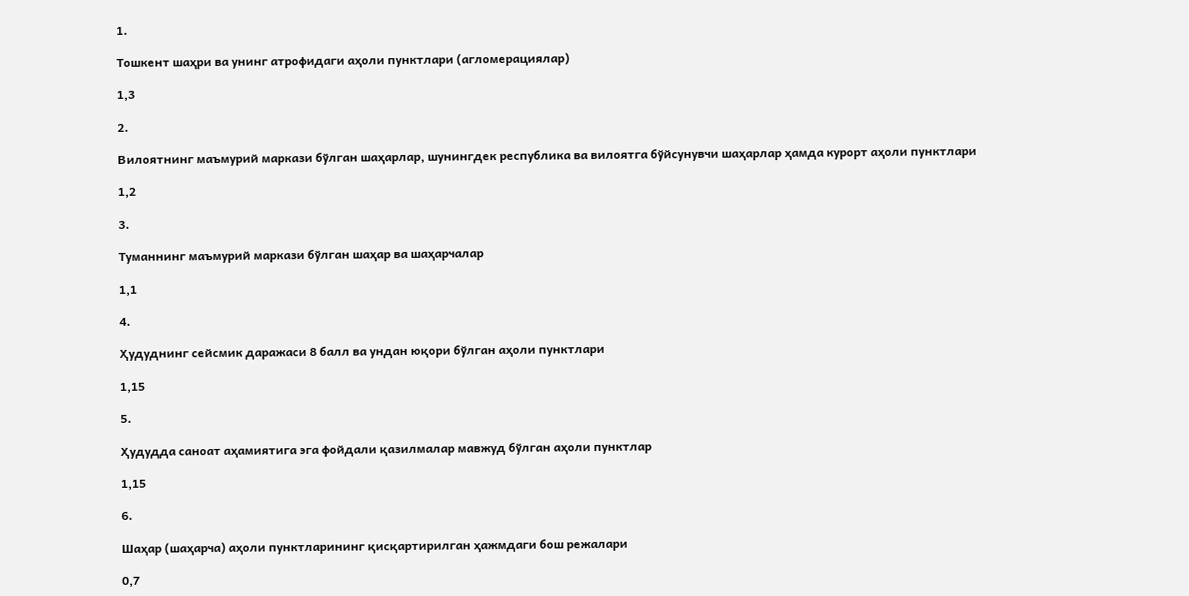1.

Тошкент шаҳри ва унинг атрофидаги аҳоли пунктлари (агломерациялар)

1,3

2.

Вилоятнинг маъмурий маркази бўлган шаҳарлар, шунингдек республика ва вилоятга бўйсунувчи шаҳарлар ҳамда курорт аҳоли пунктлари

1,2

3.

Туманнинг маъмурий маркази бўлган шаҳар ва шаҳарчалар

1,1

4.

Ҳудуднинг сейсмик даражаси 8 балл ва ундан юқори бўлган аҳоли пунктлари

1,15

5.

Ҳудудда саноат аҳамиятига эга фойдали қазилмалар мавжуд бўлган аҳоли пунктлар

1,15

6.

Шаҳар (шаҳарча) аҳоли пунктларининг қисқартирилган ҳажмдаги бош режалари

0,7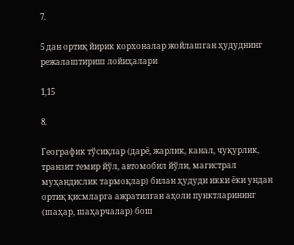7.

5 дан ортиқ йирик корхоналар жойлашган ҳудуднинг режалаштириш лойиҳалари

1,15

8.

Географик тўсиқлар (дарё, жарлик, канал, чуқурлик, транзит темир йўл, автомобил йўли, магистрал муҳандислик тармоқлар) билан ҳудуди икки ёки ундан ортиқ қисмларга ажратилган аҳоли пунктларининг (шаҳар, шаҳарчалар) бош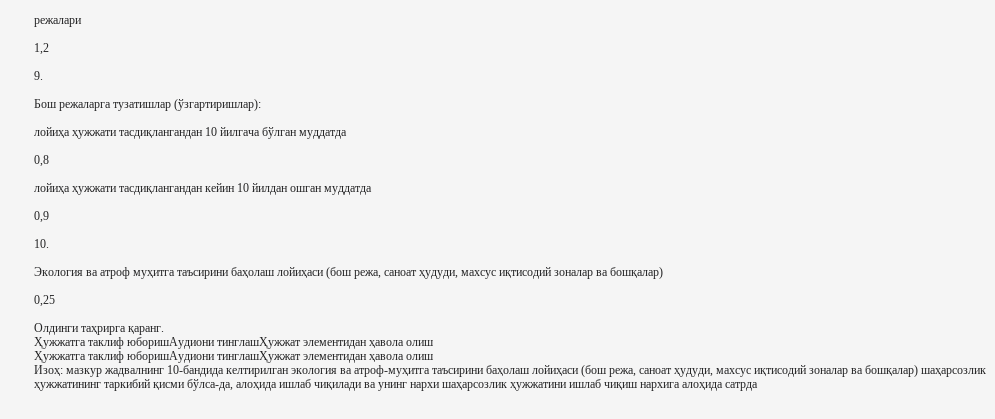режалари

1,2

9.

Бош режаларга тузатишлар (ўзгартиришлар):

лойиҳа ҳужжати тасдиқлангандан 10 йилгача бўлган муддатда

0,8

лойиҳа ҳужжати тасдиқлангандан кейин 10 йилдан ошган муддатда

0,9

10.

Экология ва атроф муҳитга таъсирини баҳолаш лойиҳаси (бош режа, саноат ҳудуди, махсус иқтисодий зоналар ва бошқалар)

0,25

Олдинги таҳрирга қаранг.
Ҳужжатга таклиф юборишАудиони тинглашҲужжат элементидан ҳавола олиш
Ҳужжатга таклиф юборишАудиони тинглашҲужжат элементидан ҳавола олиш
Изоҳ: мазкур жадвалнинг 10-бандида келтирилган экология ва атроф-муҳитга таъсирини баҳолаш лойиҳаси (бош режа, саноат ҳудуди, махсус иқтисодий зоналар ва бошқалар) шаҳарсозлик ҳужжатининг таркибий қисми бўлса-да, алоҳида ишлаб чиқилади ва унинг нархи шаҳарсозлик ҳужжатини ишлаб чиқиш нархига алоҳида сатрда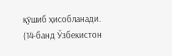қўшиб ҳисобланади.
(14-банд Ўзбекистон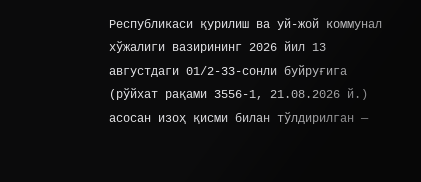Республикаси қурилиш ва уй-жой коммунал хўжалиги вазирининг 2026 йил 13 августдаги 01/2-33-сонли буйруғига (рўйхат рақами 3556-1, 21.08.2026 й.) асосан изоҳ қисми билан тўлдирилган —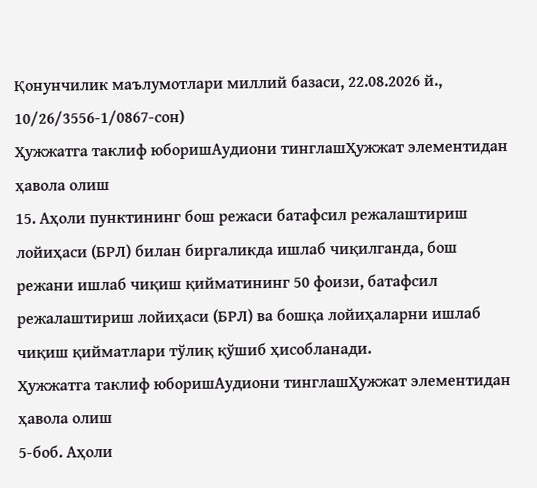Қонунчилик маълумотлари миллий базаси, 22.08.2026 й., 10/26/3556-1/0867-сон)
Ҳужжатга таклиф юборишАудиони тинглашҲужжат элементидан ҳавола олиш
15. Аҳоли пунктининг бош режаси батафсил режалаштириш лойиҳаси (БРЛ) билан биргаликда ишлаб чиқилганда, бош режани ишлаб чиқиш қийматининг 50 фоизи, батафсил режалаштириш лойиҳаси (БРЛ) ва бошқа лойиҳаларни ишлаб чиқиш қийматлари тўлиқ қўшиб ҳисобланади.
Ҳужжатга таклиф юборишАудиони тинглашҲужжат элементидан ҳавола олиш
5-боб. Аҳоли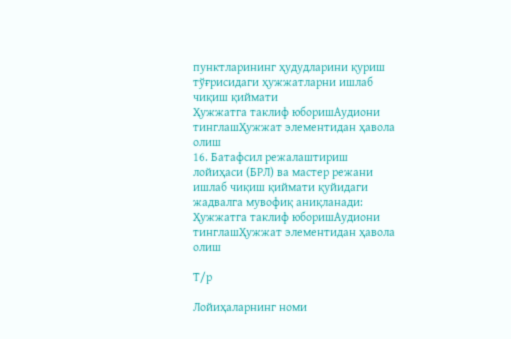пунктларининг ҳудудларини қуриш тўғрисидаги ҳужжатларни ишлаб чиқиш қиймати
Ҳужжатга таклиф юборишАудиони тинглашҲужжат элементидан ҳавола олиш
16. Батафсил режалаштириш лойиҳаси (БРЛ) ва мастер режани ишлаб чиқиш қиймати қуйидаги жадвалга мувофиқ аниқланади:
Ҳужжатга таклиф юборишАудиони тинглашҲужжат элементидан ҳавола олиш

Т/р

Лойиҳаларнинг номи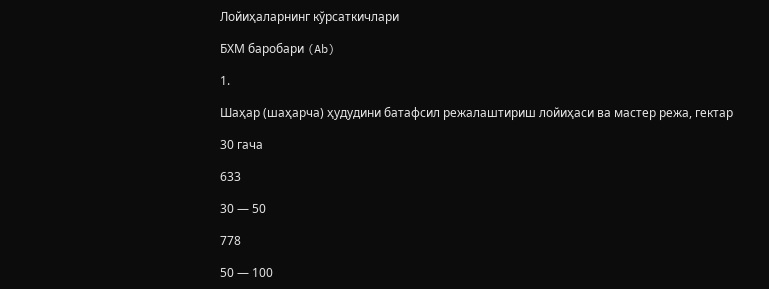Лойиҳаларнинг кўрсаткичлари

БХМ баробари (Ab)

1.

Шаҳар (шаҳарча) ҳудудини батафсил режалаштириш лойиҳаси ва мастер режа, гектар

30 гача

633

30 — 50

778

50 — 100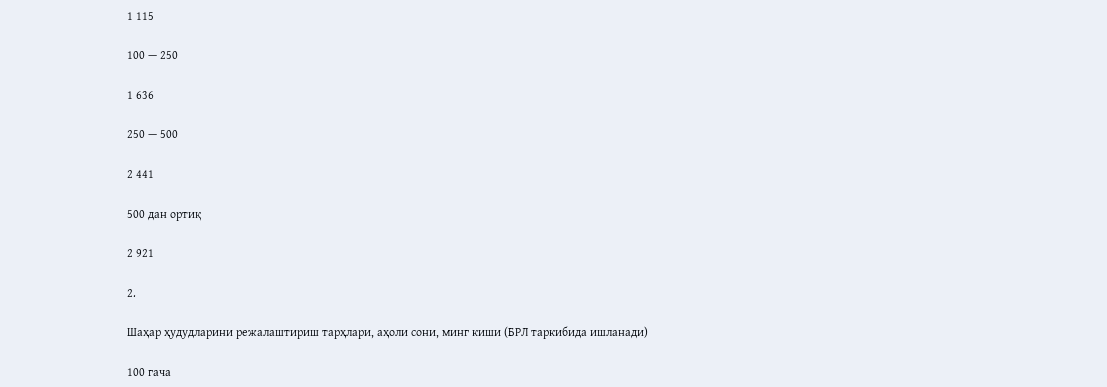1 115

100 — 250

1 636

250 — 500

2 441

500 дан ортиқ

2 921

2.

Шаҳар ҳудудларини режалаштириш тарҳлари, аҳоли сони, минг киши (БРЛ таркибида ишланади)

100 гача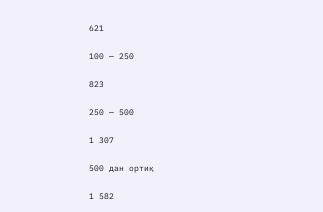621

100 — 250

823

250 — 500

1 307

500 дан ортиқ

1 582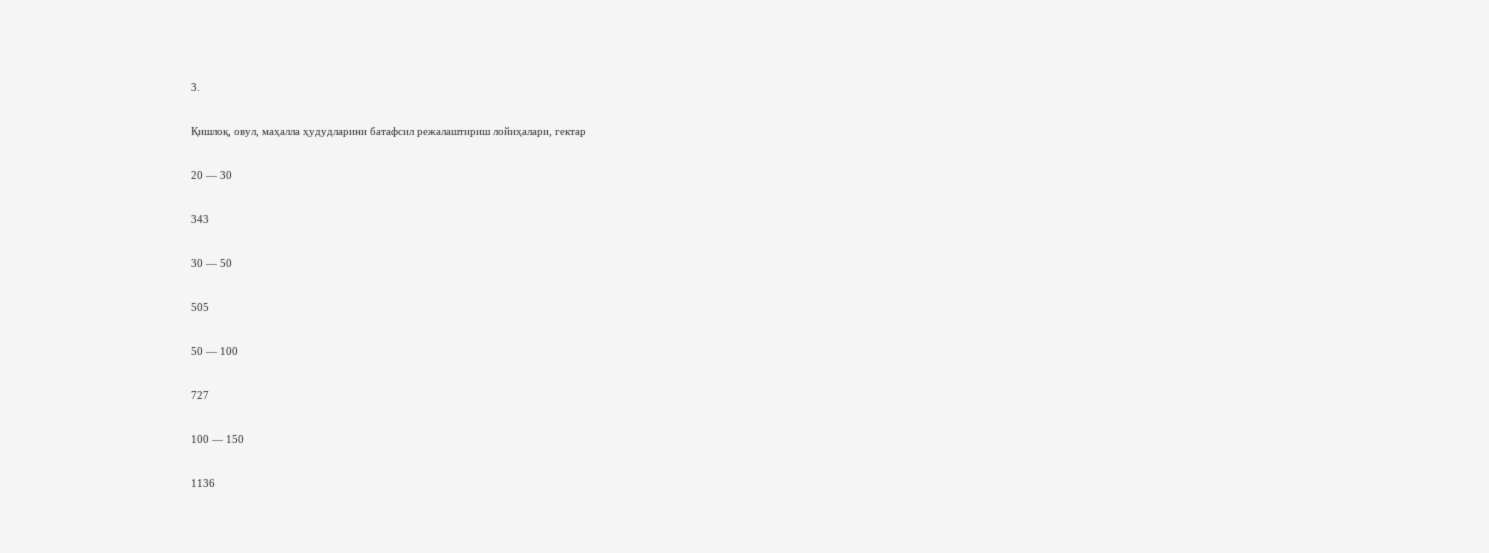3.

Қишлоқ, овул, маҳалла ҳудудларини батафсил режалаштириш лойиҳалари, гектар

20 — 30

343

30 — 50

505

50 — 100

727

100 — 150

1136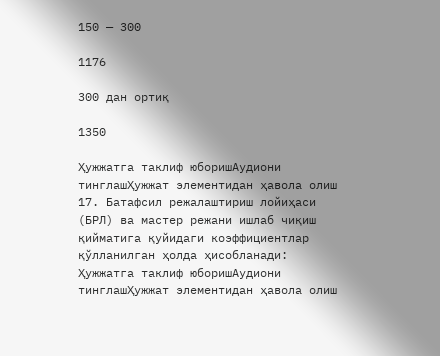150 — 300

1176

300 дан ортиқ

1350

Ҳужжатга таклиф юборишАудиони тинглашҲужжат элементидан ҳавола олиш
17. Батафсил режалаштириш лойиҳаси (БРЛ) ва мастер режани ишлаб чиқиш қийматига қуйидаги коэффициентлар қўлланилган ҳолда ҳисобланади:
Ҳужжатга таклиф юборишАудиони тинглашҲужжат элементидан ҳавола олиш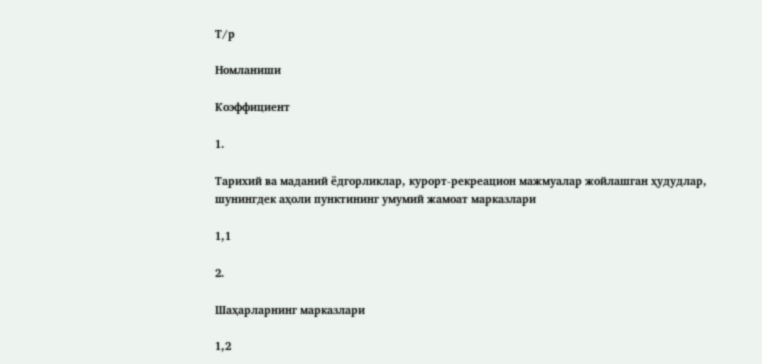Т/р

Номланиши

Коэффициент

1.

Тарихий ва маданий ёдгорликлар, курорт-рекреацион мажмуалар жойлашган ҳудудлар, шунингдек аҳоли пунктининг умумий жамоат марказлари

1,1

2.

Шаҳарларнинг марказлари

1,2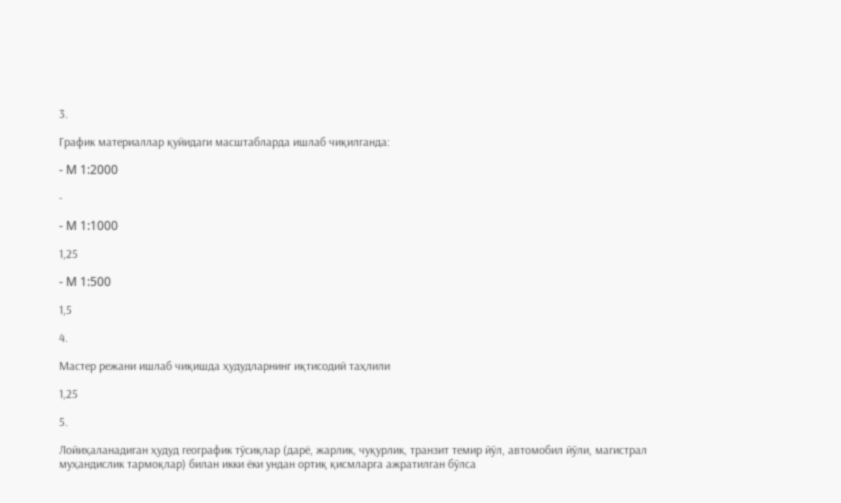3.

График материаллар қуйидаги масштабларда ишлаб чиқилганда:

- M 1:2000

-

- M 1:1000

1,25

- M 1:500

1,5

4.

Мастер режани ишлаб чиқишда ҳудудларнинг иқтисодий таҳлили

1,25

5.

Лойиҳаланадиган ҳудуд географик тўсиқлар (дарё, жарлик, чуқурлик, транзит темир йўл, автомобил йўли, магистрал муҳандислик тармоқлар) билан икки ёки ундан ортиқ қисмларга ажратилган бўлса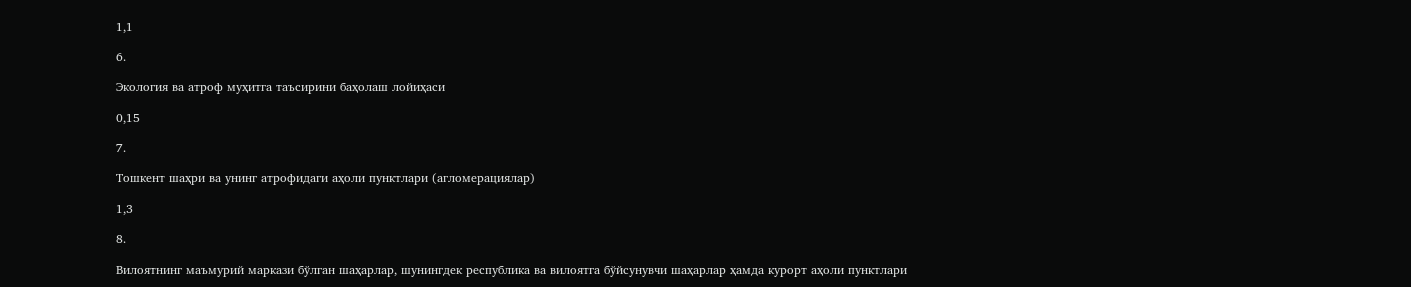1,1

6.

Экология ва атроф муҳитга таъсирини баҳолаш лойиҳаси

0,15

7.

Тошкент шаҳри ва унинг атрофидаги аҳоли пунктлари (агломерациялар)

1,3

8.

Вилоятнинг маъмурий маркази бўлган шаҳарлар, шунингдек республика ва вилоятга бўйсунувчи шаҳарлар ҳамда курорт аҳоли пунктлари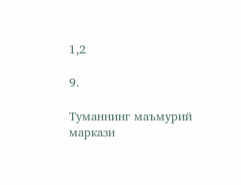1,2

9.

Туманнинг маъмурий маркази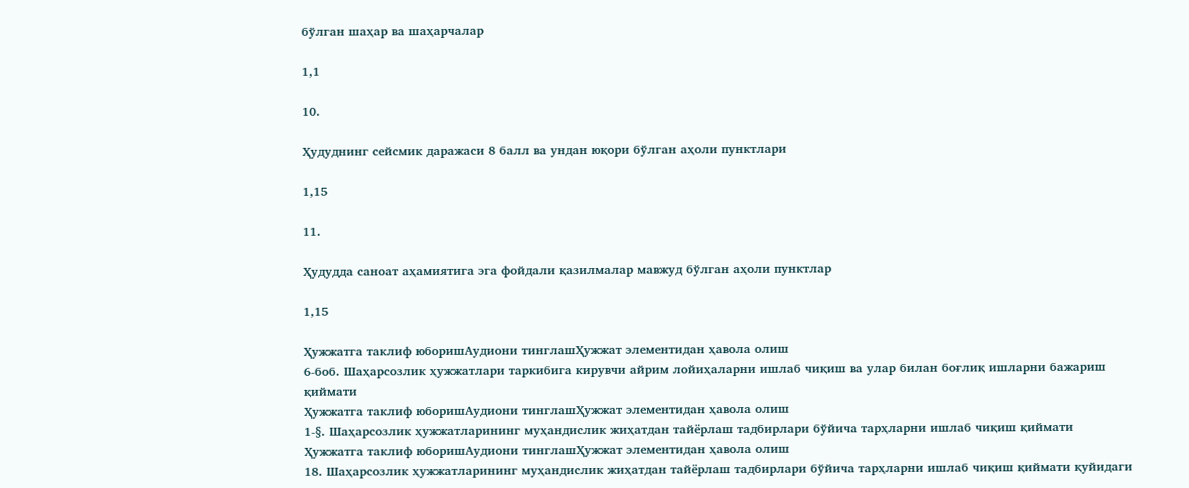бўлган шаҳар ва шаҳарчалар

1,1

10.

Ҳудуднинг сейсмик даражаси 8 балл ва ундан юқори бўлган аҳоли пунктлари

1,15

11.

Ҳудудда саноат аҳамиятига эга фойдали қазилмалар мавжуд бўлган аҳоли пунктлар

1,15

Ҳужжатга таклиф юборишАудиони тинглашҲужжат элементидан ҳавола олиш
6-боб. Шаҳарсозлик ҳужжатлари таркибига кирувчи айрим лойиҳаларни ишлаб чиқиш ва улар билан боғлиқ ишларни бажариш қиймати
Ҳужжатга таклиф юборишАудиони тинглашҲужжат элементидан ҳавола олиш
1-§. Шаҳарсозлик ҳужжатларининг муҳандислик жиҳатдан тайёрлаш тадбирлари бўйича тарҳларни ишлаб чиқиш қиймати
Ҳужжатга таклиф юборишАудиони тинглашҲужжат элементидан ҳавола олиш
18. Шаҳарсозлик ҳужжатларининг муҳандислик жиҳатдан тайёрлаш тадбирлари бўйича тарҳларни ишлаб чиқиш қиймати қуйидаги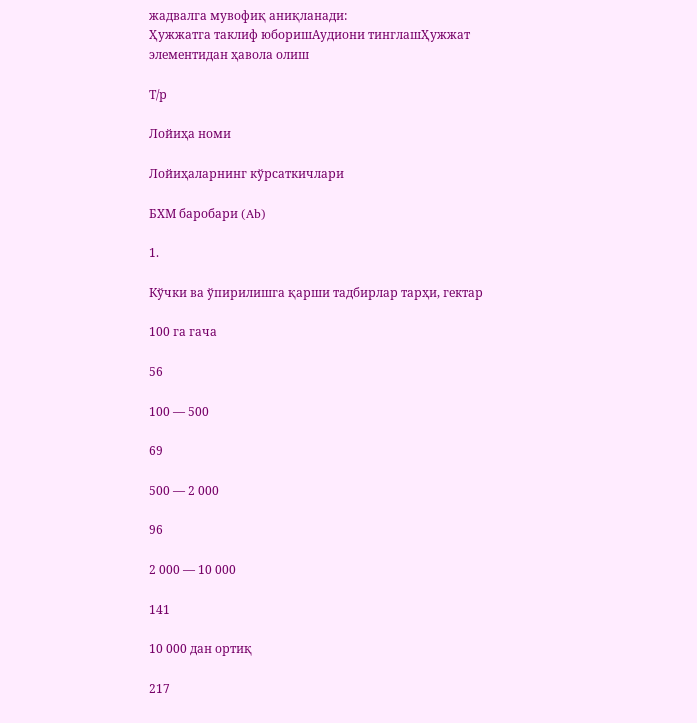жадвалга мувофиқ аниқланади:
Ҳужжатга таклиф юборишАудиони тинглашҲужжат элементидан ҳавола олиш

Т/р

Лойиҳа номи

Лойиҳаларнинг кўрсаткичлари

БХМ баробари (Ab)

1.

Кўчки ва ўпирилишга қарши тадбирлар тарҳи, гектар

100 га гача

56

100 — 500

69

500 — 2 000

96

2 000 — 10 000

141

10 000 дан ортиқ

217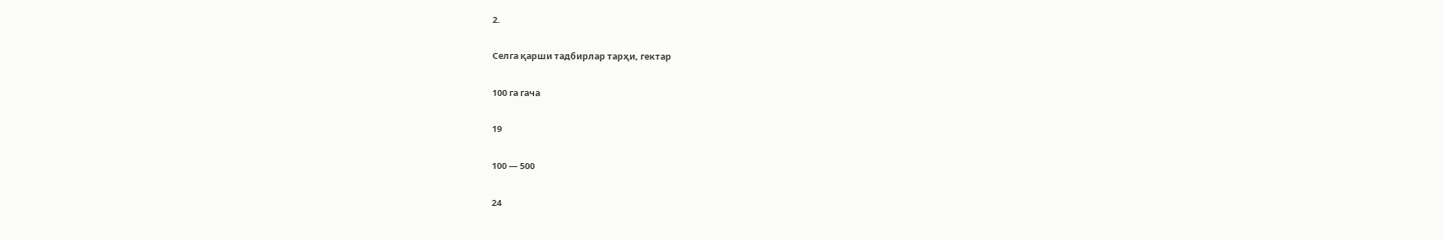2.

Селга қарши тадбирлар тарҳи, гектар

100 га гача

19

100 — 500

24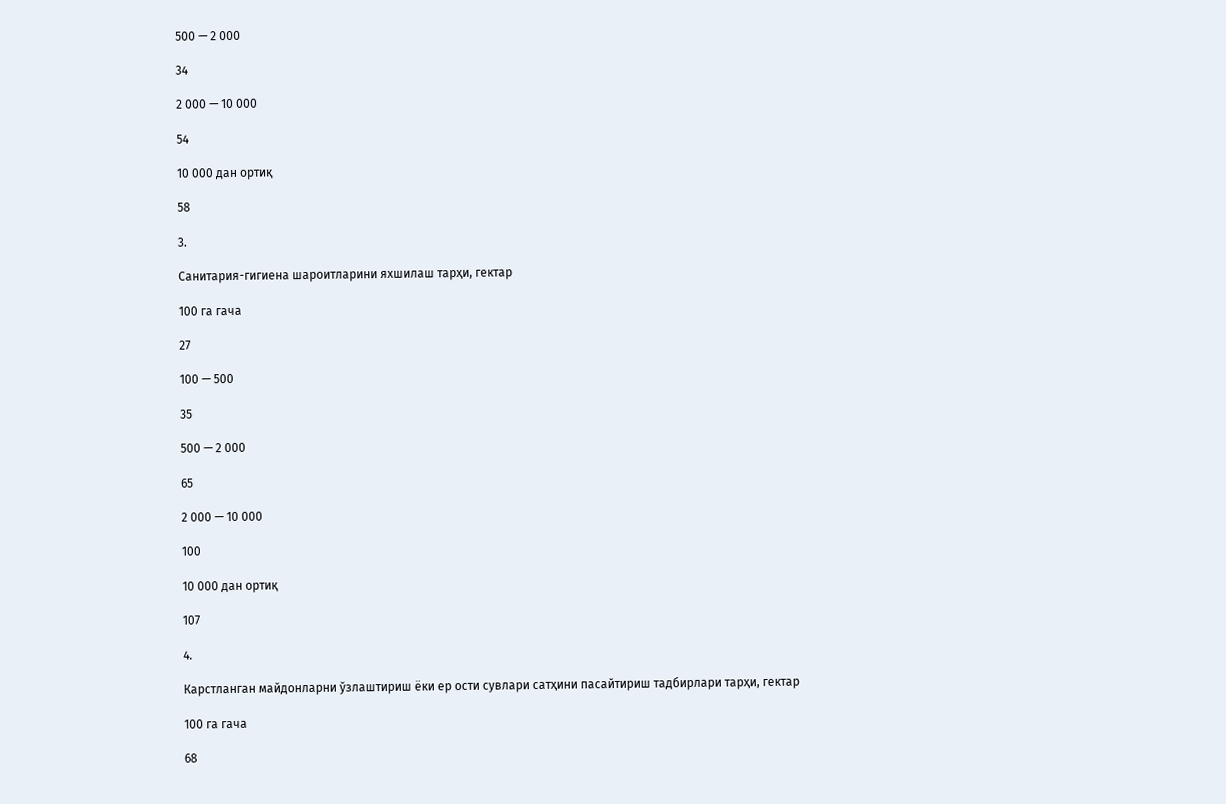500 — 2 000

34

2 000 — 10 000

54

10 000 дан ортиқ

58

3.

Санитария-гигиена шароитларини яхшилаш тарҳи, гектар

100 га гача

27

100 — 500

35

500 — 2 000

65

2 000 — 10 000

100

10 000 дан ортиқ

107

4.

Карстланган майдонларни ўзлаштириш ёки ер ости сувлари сатҳини пасайтириш тадбирлари тарҳи, гектар

100 га гача

68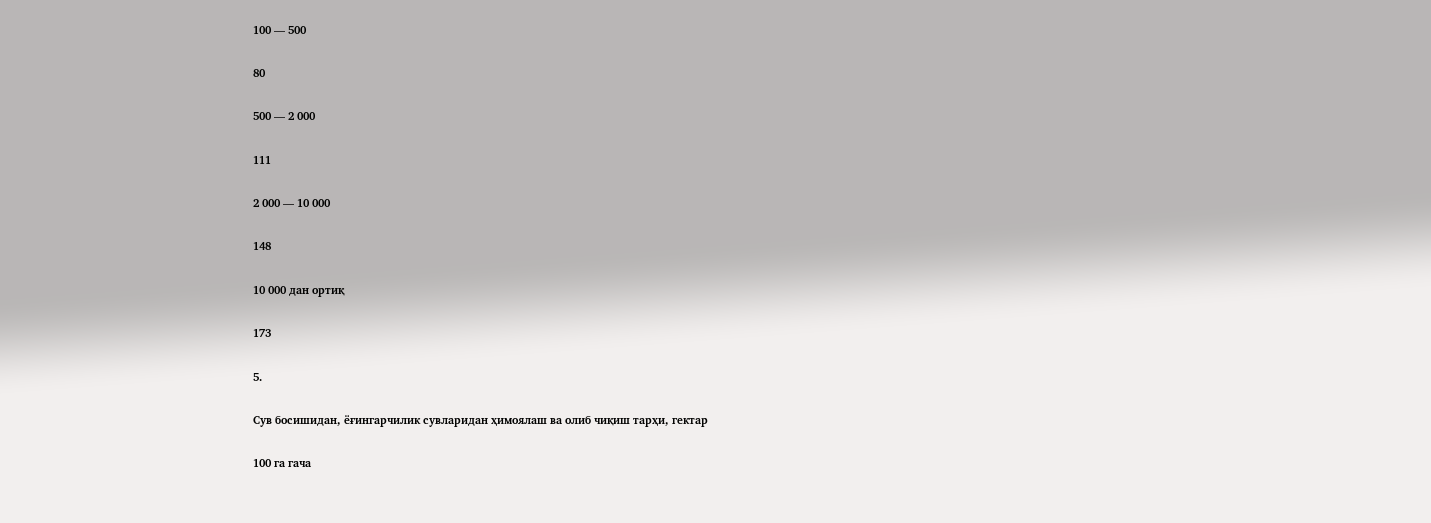100 — 500

80

500 — 2 000

111

2 000 — 10 000

148

10 000 дан ортиқ

173

5.

Сув босишидан, ёғингарчилик сувларидан ҳимоялаш ва олиб чиқиш тарҳи, гектар

100 га гача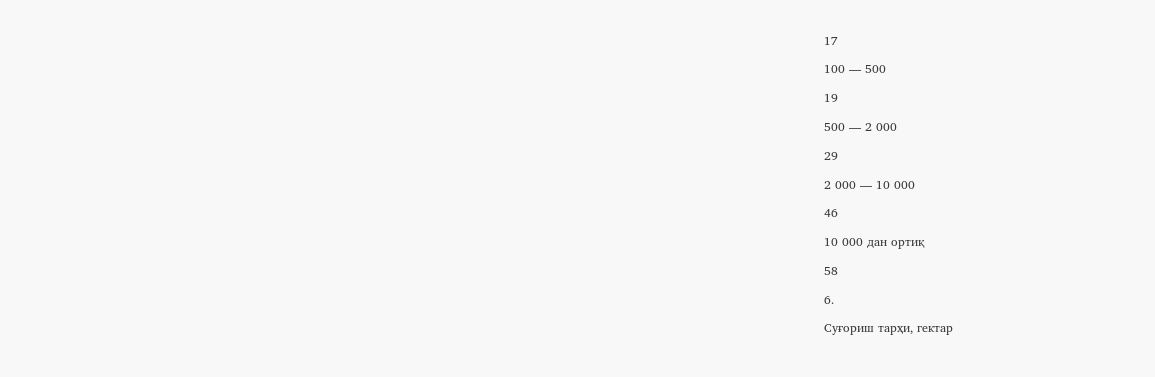17

100 — 500

19

500 — 2 000

29

2 000 — 10 000

46

10 000 дан ортиқ

58

6.

Суғориш тарҳи, гектар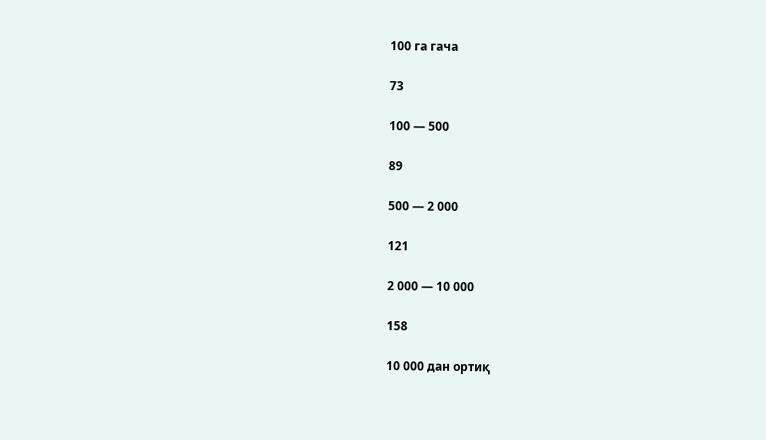100 га гача

73

100 — 500

89

500 — 2 000

121

2 000 — 10 000

158

10 000 дан ортиқ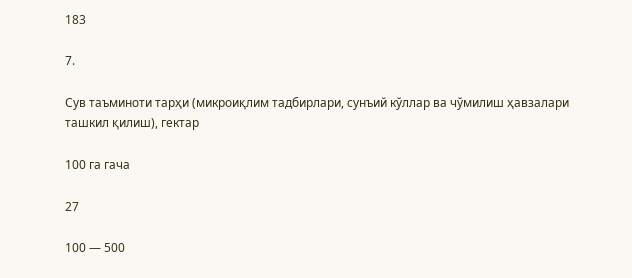183

7.

Сув таъминоти тарҳи (микроиқлим тадбирлари, сунъий кўллар ва чўмилиш ҳавзалари ташкил қилиш), гектар

100 га гача

27

100 — 500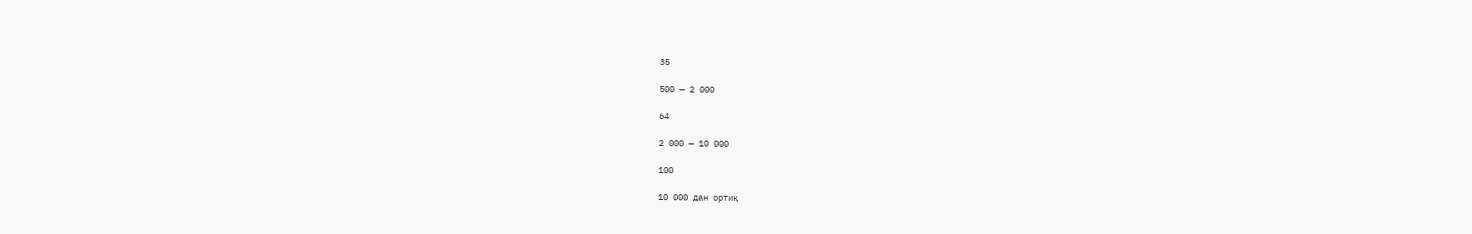35

500 — 2 000

64

2 000 — 10 000

100

10 000 дан ортиқ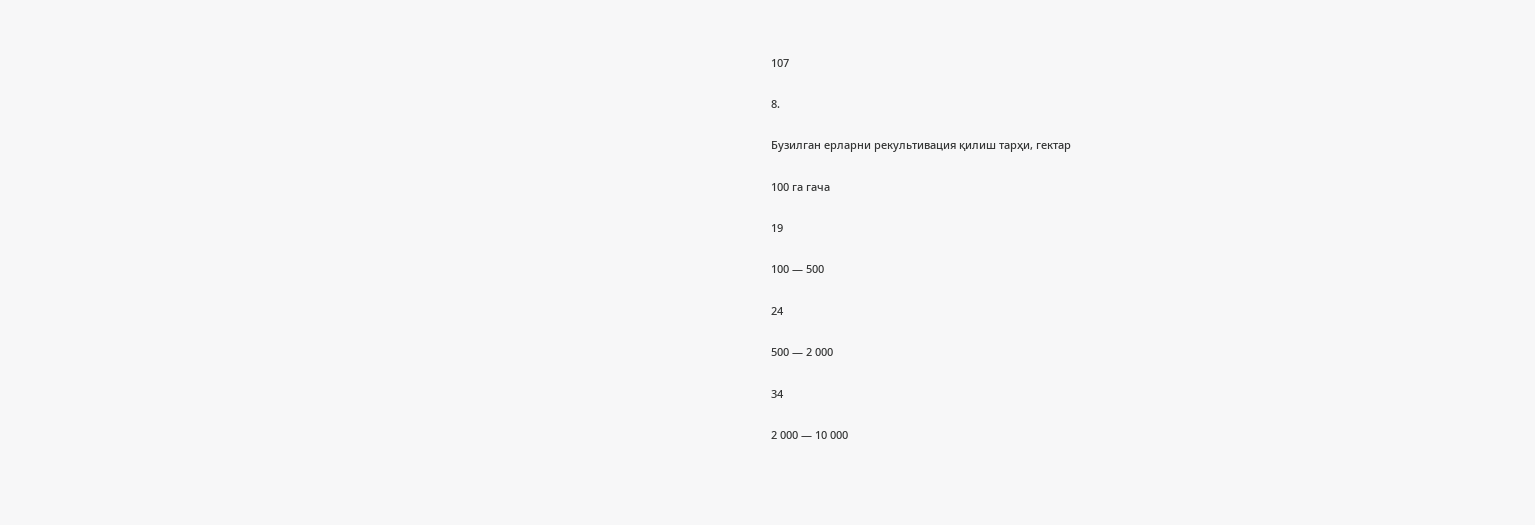107

8.

Бузилган ерларни рекультивация қилиш тарҳи, гектар

100 га гача

19

100 — 500

24

500 — 2 000

34

2 000 — 10 000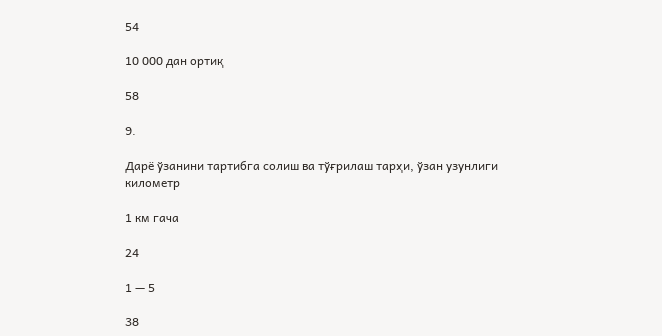54

10 000 дан ортиқ

58

9.

Дарё ўзанини тартибга солиш ва тўғрилаш тарҳи, ўзан узунлиги километр

1 км гача

24

1 — 5

38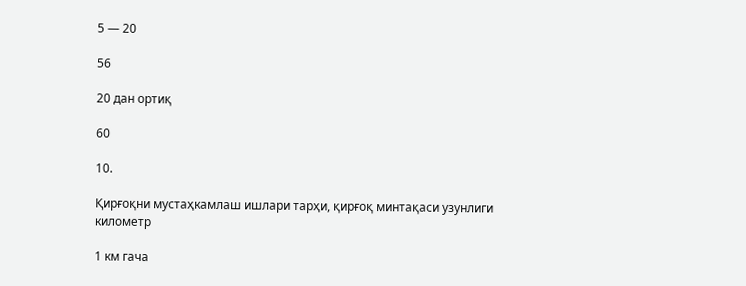5 — 20

56

20 дан ортиқ

60

10.

Қирғоқни мустаҳкамлаш ишлари тарҳи, қирғоқ минтақаси узунлиги километр

1 км гача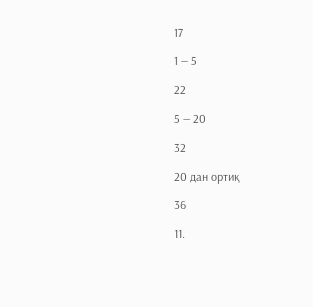17

1 — 5

22

5 — 20

32

20 дан ортиқ

36

11.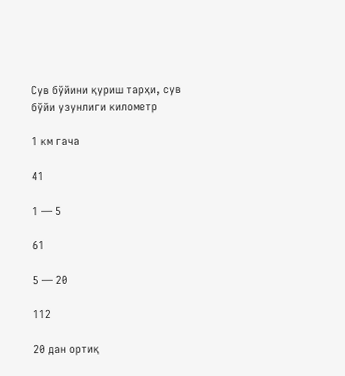Сув бўйини қуриш тарҳи, сув бўйи узунлиги километр

1 км гача

41

1 — 5

61

5 — 20

112

20 дан ортиқ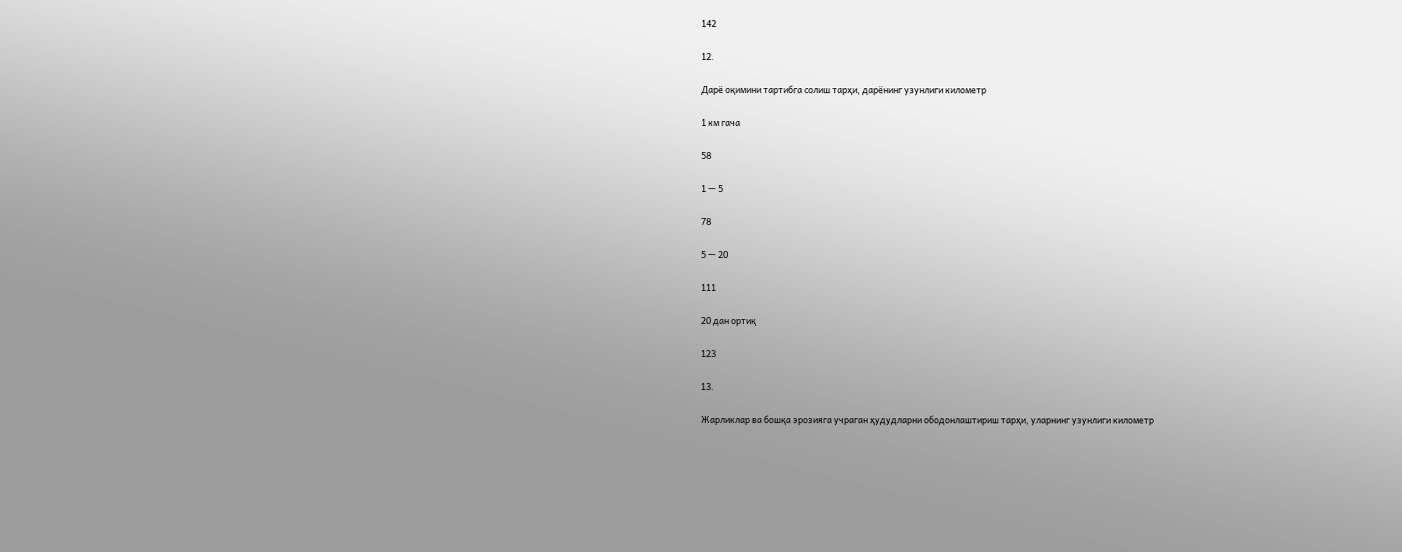142

12.

Дарё оқимини тартибга солиш тарҳи, дарёнинг узунлиги километр

1 км гача

58

1 — 5

78

5 — 20

111

20 дан ортиқ

123

13.

Жарликлар ва бошқа эрозияга учраган ҳудудларни ободонлаштириш тарҳи, уларнинг узунлиги километр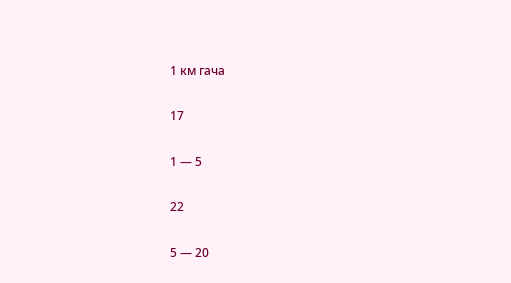1 км гача

17

1 — 5

22

5 — 20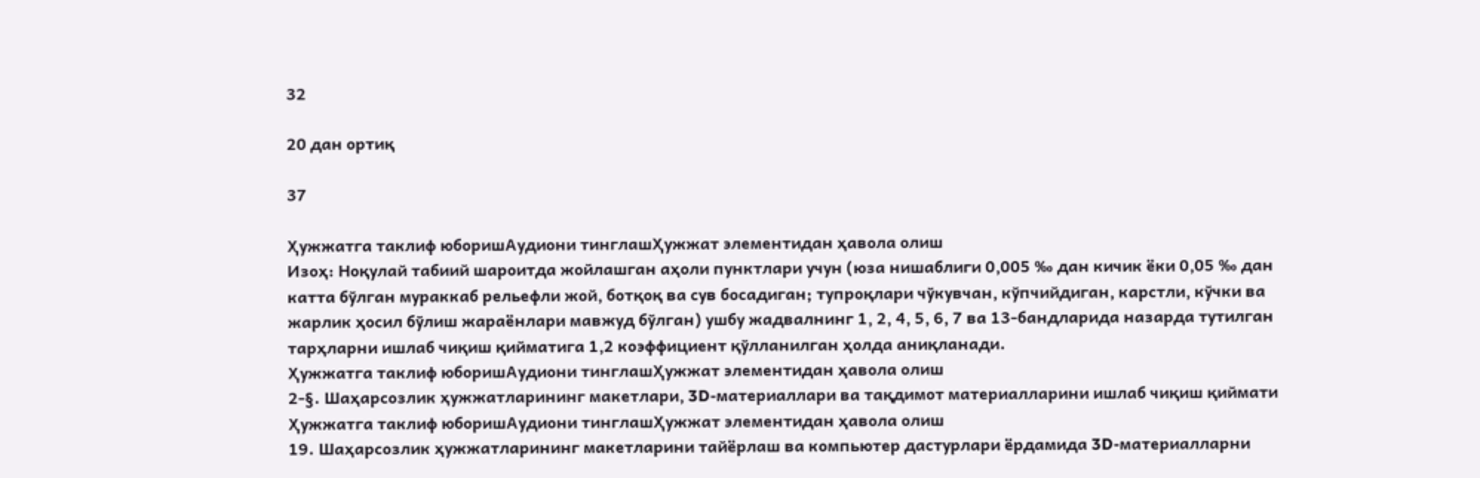32

20 дан ортиқ

37

Ҳужжатга таклиф юборишАудиони тинглашҲужжат элементидан ҳавола олиш
Изоҳ: Ноқулай табиий шароитда жойлашган аҳоли пунктлари учун (юза нишаблиги 0,005 ‰ дан кичик ёки 0,05 ‰ дан катта бўлган мураккаб рельефли жой, ботқоқ ва сув босадиган; тупроқлари чўкувчан, кўпчийдиган, карстли, кўчки ва жарлик ҳосил бўлиш жараёнлари мавжуд бўлган) ушбу жадвалнинг 1, 2, 4, 5, 6, 7 ва 13-бандларида назарда тутилган тарҳларни ишлаб чиқиш қийматига 1,2 коэффициент қўлланилган ҳолда аниқланади.
Ҳужжатга таклиф юборишАудиони тинглашҲужжат элементидан ҳавола олиш
2-§. Шаҳарсозлик ҳужжатларининг макетлари, 3D-материаллари ва тақдимот материалларини ишлаб чиқиш қиймати
Ҳужжатга таклиф юборишАудиони тинглашҲужжат элементидан ҳавола олиш
19. Шаҳарсозлик ҳужжатларининг макетларини тайёрлаш ва компьютер дастурлари ёрдамида 3D-материалларни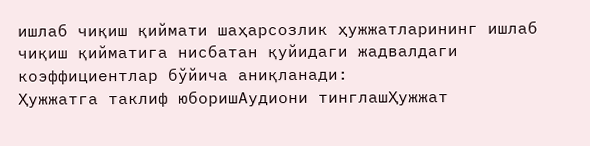ишлаб чиқиш қиймати шаҳарсозлик ҳужжатларининг ишлаб чиқиш қийматига нисбатан қуйидаги жадвалдаги коэффициентлар бўйича аниқланади:
Ҳужжатга таклиф юборишАудиони тинглашҲужжат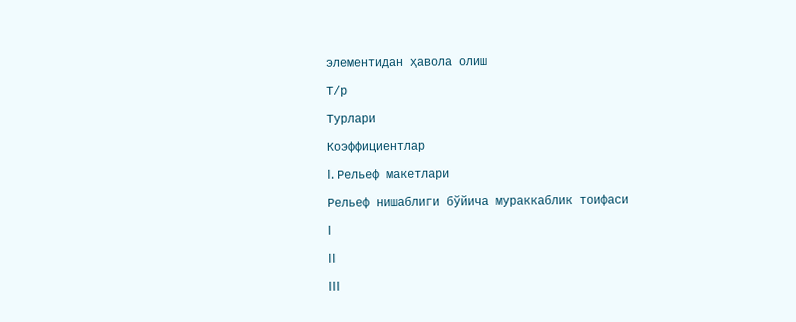элементидан ҳавола олиш

Т/р

Турлари

Коэффициентлар

I. Рельеф макетлари

Рельеф нишаблиги бўйича мураккаблик тоифаси

I

II

III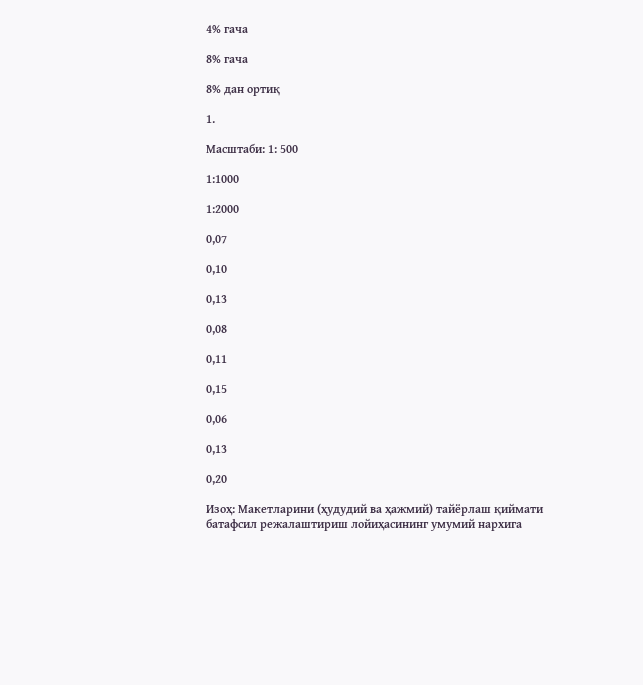4% гача

8% гача

8% дан ортиқ

1.

Масштаби: 1: 500

1:1000

1:2000

0,07

0,10

0,13

0,08

0,11

0,15

0,06

0,13

0,20

Изоҳ: Макетларини (ҳудудий ва ҳажмий) тайёрлаш қиймати батафсил режалаштириш лойиҳасининг умумий нархига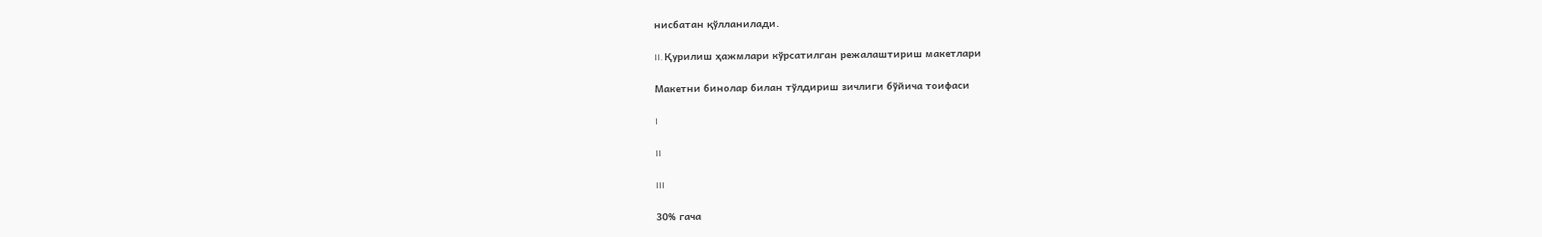нисбатан қўлланилади.

II. Қурилиш ҳажмлари кўрсатилган режалаштириш макетлари

Макетни бинолар билан тўлдириш зичлиги бўйича тоифаси

I

II

III

30% гача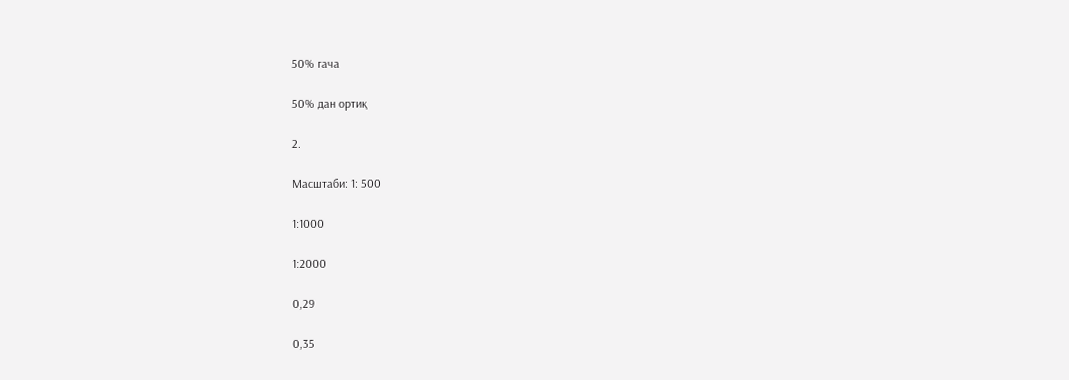50% гача

50% дан ортиқ

2.

Масштаби: 1: 500

1:1000

1:2000

0,29

0,35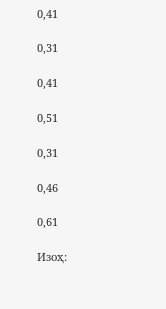0,41

0,31

0,41

0,51

0,31

0,46

0,61

Изоҳ: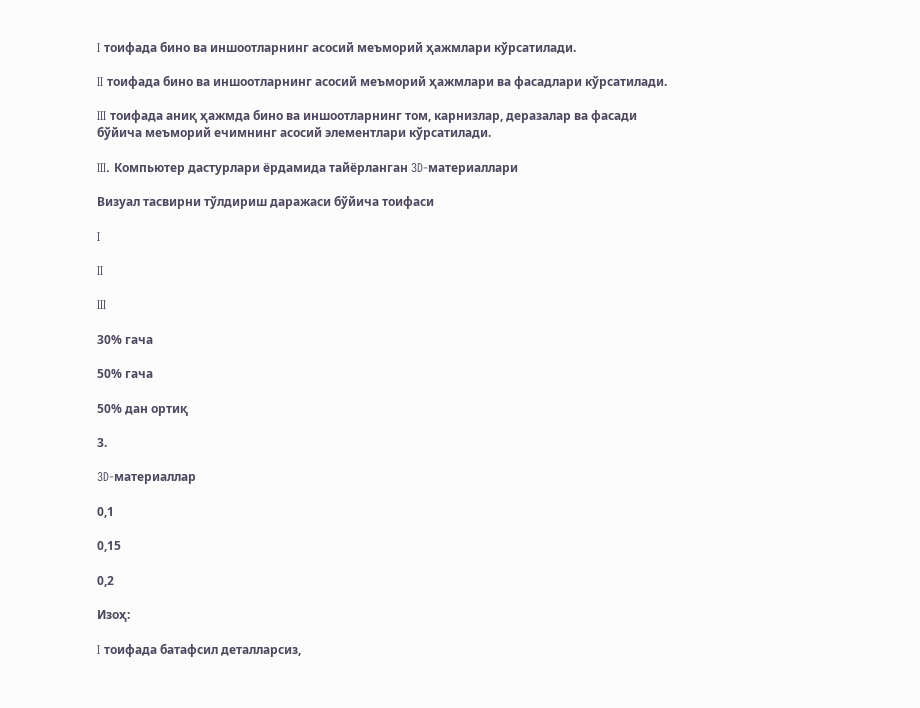I тоифада бино ва иншоотларнинг асосий меъморий ҳажмлари кўрсатилади.

II тоифада бино ва иншоотларнинг асосий меъморий ҳажмлари ва фасадлари кўрсатилади.

III тоифада аниқ ҳажмда бино ва иншоотларнинг том, карнизлар, деразалар ва фасади бўйича меъморий ечимнинг асосий элементлари кўрсатилади.

III. Компьютер дастурлари ёрдамида тайёрланган 3D-материаллари

Визуал тасвирни тўлдириш даражаси бўйича тоифаси

I

II

III

30% гача

50% гача

50% дан ортиқ

3.

3D-материаллар

0,1

0,15

0,2

Изоҳ:

I тоифада батафсил деталларсиз,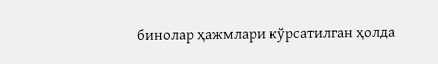бинолар ҳажмлари кўрсатилган ҳолда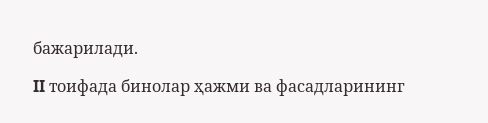бажарилади.

II тоифада бинолар ҳажми ва фасадларининг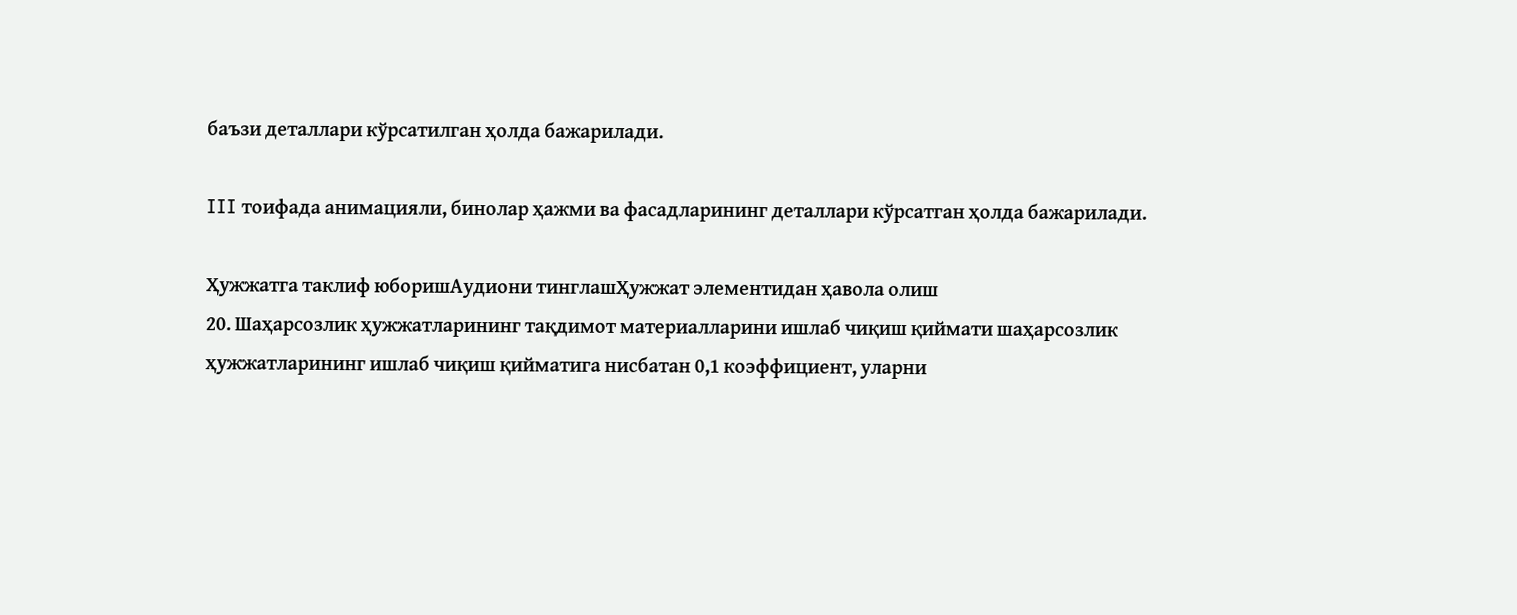баъзи деталлари кўрсатилган ҳолда бажарилади.

III тоифада анимацияли, бинолар ҳажми ва фасадларининг деталлари кўрсатган ҳолда бажарилади.

Ҳужжатга таклиф юборишАудиони тинглашҲужжат элементидан ҳавола олиш
20. Шаҳарсозлик ҳужжатларининг тақдимот материалларини ишлаб чиқиш қиймати шаҳарсозлик ҳужжатларининг ишлаб чиқиш қийматига нисбатан 0,1 коэффициент, уларни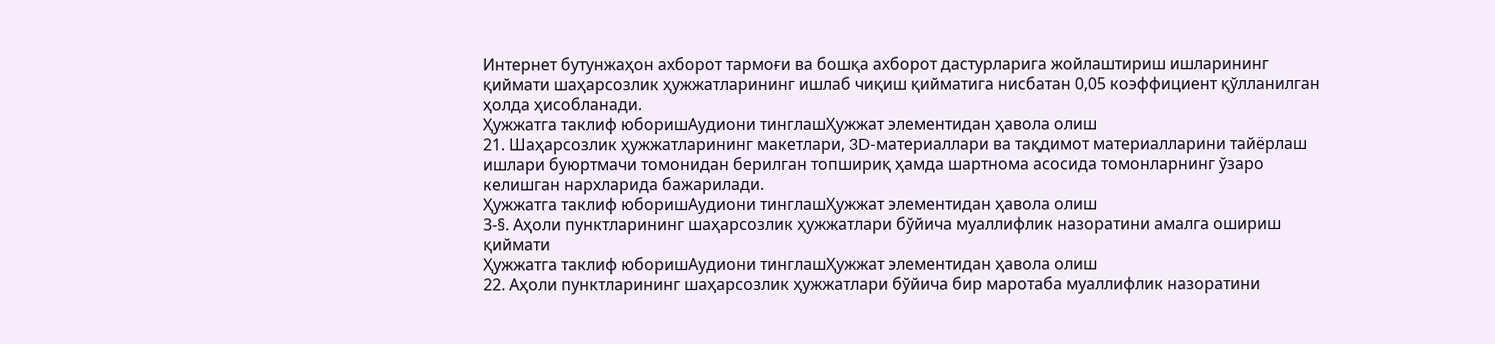Интернет бутунжаҳон ахборот тармоғи ва бошқа ахборот дастурларига жойлаштириш ишларининг қиймати шаҳарсозлик ҳужжатларининг ишлаб чиқиш қийматига нисбатан 0,05 коэффициент қўлланилган ҳолда ҳисобланади.
Ҳужжатга таклиф юборишАудиони тинглашҲужжат элементидан ҳавола олиш
21. Шаҳарсозлик ҳужжатларининг макетлари, 3D-материаллари ва тақдимот материалларини тайёрлаш ишлари буюртмачи томонидан берилган топшириқ ҳамда шартнома асосида томонларнинг ўзаро келишган нархларида бажарилади.
Ҳужжатга таклиф юборишАудиони тинглашҲужжат элементидан ҳавола олиш
3-§. Аҳоли пунктларининг шаҳарсозлик ҳужжатлари бўйича муаллифлик назоратини амалга ошириш қиймати
Ҳужжатга таклиф юборишАудиони тинглашҲужжат элементидан ҳавола олиш
22. Аҳоли пунктларининг шаҳарсозлик ҳужжатлари бўйича бир маротаба муаллифлик назоратини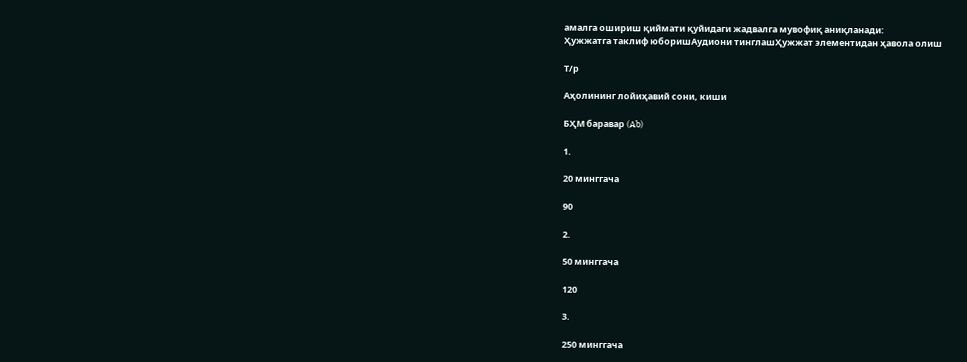амалга ошириш қиймати қуйидаги жадвалга мувофиқ аниқланади:
Ҳужжатга таклиф юборишАудиони тинглашҲужжат элементидан ҳавола олиш

Т/р

Аҳолининг лойиҳавий сони, киши

БҲМ баравар (Ab)

1.

20 минггача

90

2.

50 минггача

120

3.

250 минггача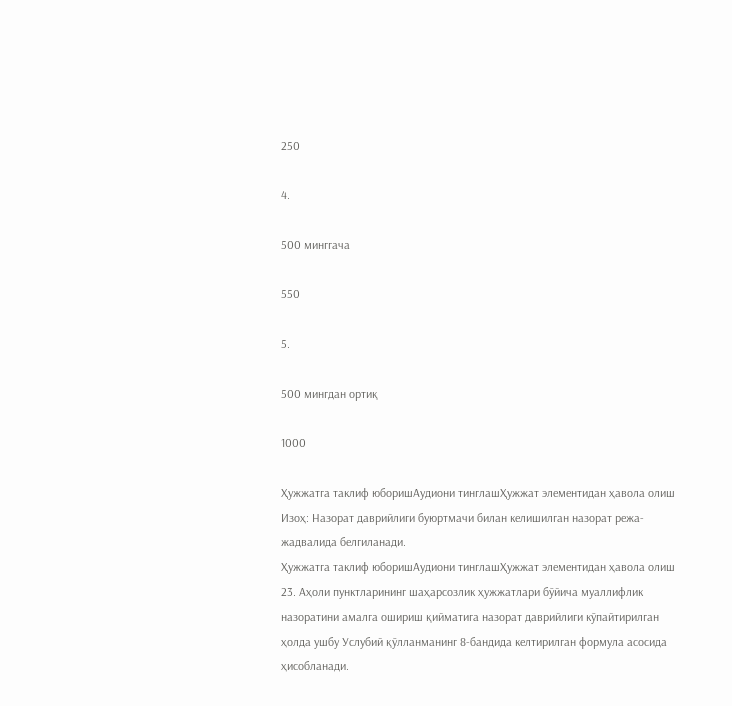250

4.

500 минггача

550

5.

500 мингдан ортиқ

1000

Ҳужжатга таклиф юборишАудиони тинглашҲужжат элементидан ҳавола олиш
Изоҳ: Назорат даврийлиги буюртмачи билан келишилган назорат режа-жадвалида белгиланади.
Ҳужжатга таклиф юборишАудиони тинглашҲужжат элементидан ҳавола олиш
23. Аҳоли пунктларининг шаҳарсозлик ҳужжатлари бўйича муаллифлик назоратини амалга ошириш қийматига назорат даврийлиги кўпайтирилган ҳолда ушбу Услубий қўлланманинг 8-бандида келтирилган формула асосида ҳисобланади.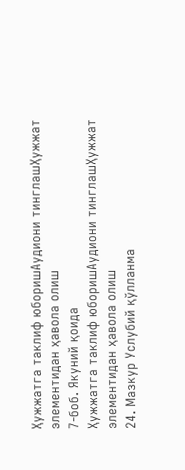Ҳужжатга таклиф юборишАудиони тинглашҲужжат элементидан ҳавола олиш
7-боб. Якуний қоида
Ҳужжатга таклиф юборишАудиони тинглашҲужжат элементидан ҳавола олиш
24. Мазкур Услубий қўлланма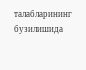талабларининг бузилишида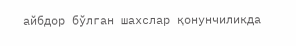айбдор бўлган шахслар қонунчиликда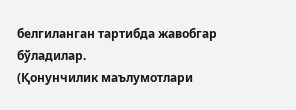белгиланган тартибда жавобгар бўладилар.
(Қонунчилик маълумотлари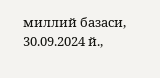миллий базаси, 30.09.2024 й.,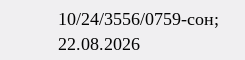10/24/3556/0759-сон; 22.08.2026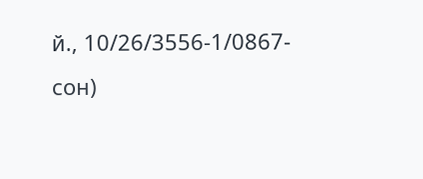й., 10/26/3556-1/0867-сон)